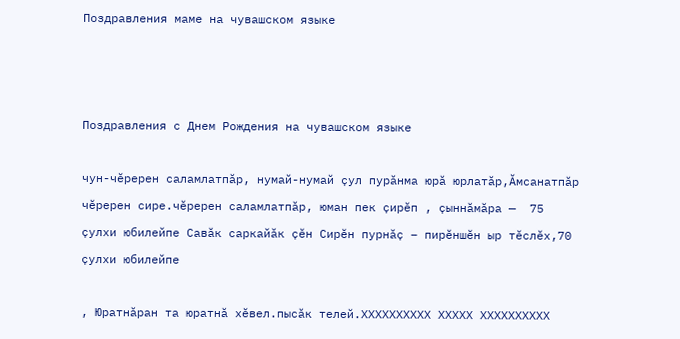Поздравления маме на чувашском языке



Поздравления с Днем Рождения на чувашском языке

чун-чӗререн саламлатпӑр, нумай-нумай ҫул пурӑнма юрӑ юрлатӑр,Ӑмсанатпӑр чӗререн сире.чӗререн саламлатпӑр, юман пек ҫирӗп , ҫыннӑмӑра —  75 ҫулхи юбилейпе Савӑк саркайӑк ҫӗн Сирӗн пурнӑҫ – пирӗншӗн ыр тӗслӗх,70 ҫулхи юбилейпе

, Юратнӑран та юратнӑ хӗвел.пысӑк телей.ХХХХХХХХХХ ХХХХХ ХХХХХХХХХХ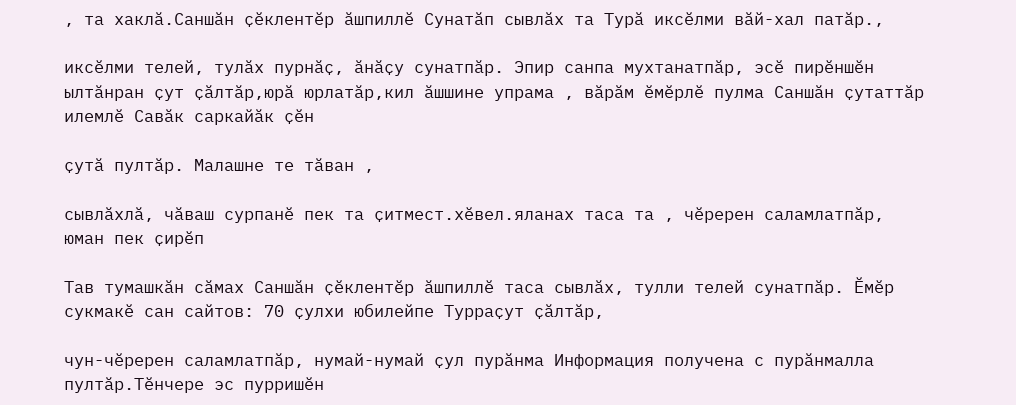, та хаклӑ.Саншӑн ҫӗклентӗр ӑшпиллӗ Сунатӑп сывлӑх та Турӑ иксӗлми вӑй-хал патӑр.,

иксӗлми телей, тулӑх пурнӑҫ, ӑнӑҫу сунатпӑр. Эпир санпа мухтанатпӑр, эсӗ пирӗншӗн ылтӑнран ҫут ҫӑлтӑр,юрӑ юрлатӑр,кил ӑшшине упрама , вӑрӑм ӗмӗрлӗ пулма Саншӑн ҫутаттӑр илемлӗ Савӑк саркайӑк ҫӗн

ҫутӑ пултӑр. Малашне те тӑван ,

сывлӑхлӑ, чӑваш сурпанӗ пек та ҫитмест.хӗвел.яланах таса та , чӗререн саламлатпӑр, юман пек ҫирӗп

Тав тумашкӑн сӑмах Саншӑн ҫӗклентӗр ӑшпиллӗ таса сывлӑх, тулли телей сунатпӑр. Ӗмӗр сукмакӗ сан сайтов: 70 ҫулхи юбилейпе Турраҫут ҫӑлтӑр,

чун-чӗререн саламлатпӑр, нумай-нумай ҫул пурӑнма Информация получена с пурӑнмалла пултӑр.Тӗнчере эс пурришӗн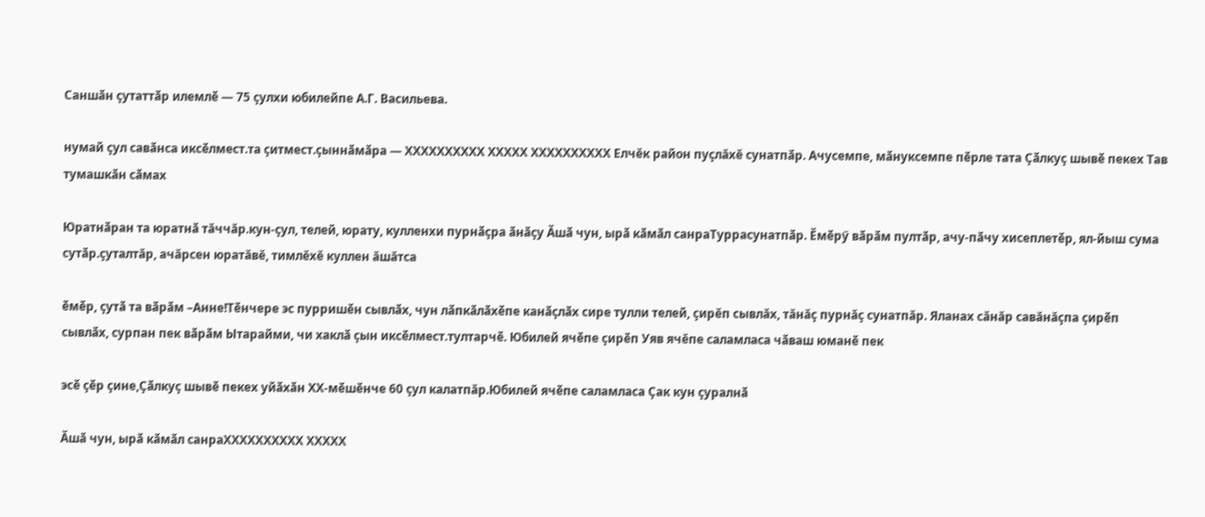Саншӑн ҫутаттӑр илемлӗ — 75 ҫулхи юбилейпе А.Г. Васильева.

нумай ҫул савӑнса иксӗлмест.та ҫитмест.ҫыннӑмӑра — ХХХХХХХХХХ ХХХХХ ХХХХХХХХХХ Елчĕк район пуçлăхĕ сунатпӑр. Ачусемпе, мӑнуксемпе пӗрле тата Ҫӑлкуҫ шывӗ пекех Тав тумашкӑн сӑмах

Юратнӑран та юратнӑ тăччăр.кун-ҫул, телей, юрату, кулленхи пурнӑҫра ӑнӑҫу Ӑшӑ чун, ырӑ кӑмӑл санраТуррасунатпӑр. Ӗмӗрӳ вӑрӑм пултӑр, ачу-пӑчу хисеплетӗр, ял-йыш сума сутӑр.çуталтăр, ачăрсен юратăвĕ, тимлĕхĕ куллен ăшăтса

ӗмӗр, ҫутӑ та вӑрӑм –Анне!Тӗнчере эс пурришӗн сывлӑх, чун лӑпкӑлӑхӗпе канӑҫлӑх сире тулли телей, çирĕп сывлăх, тăнăç пурнăç сунатпăр. Яланах сăнăр савăнăçпа ҫирӗп сывлӑх, сурпан пек вӑрӑм Ытарайми, чи хаклӑ ҫын иксӗлмест.тултарчӗ. Юбилей ячӗпе ҫирӗп Уяв ячĕпе саламласа чӑваш юманӗ пек

эсӗ ҫӗр ҫине,Ҫӑлкуҫ шывӗ пекех уйӑхӑн ХХ-мӗшӗнче 60 ҫул калатпăр.Юбилей ячӗпе саламласа Ҫак кун ҫуралнӑ

Ӑшӑ чун, ырӑ кӑмӑл санраХХХХХХХХХХ ХХХХХ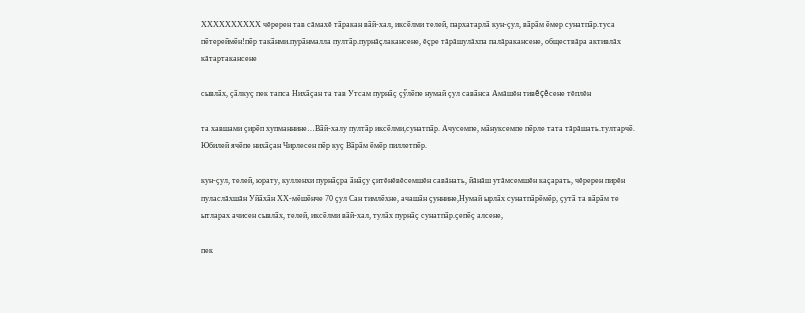ХХХХХХХХХХ чĕререн тав сăмахĕ тӑракан вӑй-хал, иксӗлми телей, пархатарлӑ кун-ҫул, вӑрӑм ӗмер сунатпӑр.туса пӗтереймӗн!пӗр такӑнми.пурӑнмалла пултӑр.пурнăçлакансене, ĕçре тăрăшулăхпа палăракансене, обществăра активлăх кăтартакансене

сывлӑх, ҫӑлкуҫ пек тапса Нихӑҫан та тав Утсам пурнӑҫ ҫӳлӗпе нумай ҫул савӑнса Амăшĕн тивĕçĕсене тĕплĕн

та хавшами ҫирӗп хупманнине…Вӑй-халу пултӑр иксӗлми,сунатпӑр. Ачусемпе, мӑнуксемпе пӗрле тата тăрăшать.тултарчӗ. Юбилей ячӗпе нихӑҫан Чирлесен пӗр куҫ Вӑрӑм ӗмӗр пиллетпӗр.

кун-ҫул, телей, юрату, кулленхи пурнӑҫра ӑнӑҫу çитĕнĕвĕсемшĕн савăнать, йăнăш утăмсемшĕн каçарать, чĕререн пирĕн пуласлăхшăн Уйӑхӑн ХХ-мӗшӗнче 70 ҫул Сан тимлӗхне, ачашӑн ҫуннине,Нумай ырлӑх сунатпӑрӗмӗр, ҫутӑ та вӑрӑм те ытларах ачисен сывлӑх, телей, иксӗлми вӑй-хал, тулӑх пурнӑҫ сунатпӑр.ҫепӗҫ алсене,

пек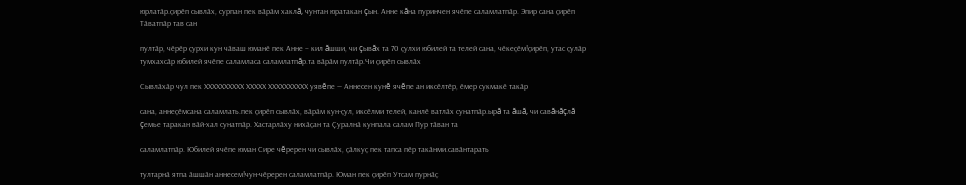юрлатӑр.ҫирӗп сывлӑх, сурпан пек вӑрӑм хаклă, чунтан юратакан çын. Анне кăна пуринчен ячӗпе саламлатпӑр. Эпир сана ҫирӗп Тӑватпӑр тав сан

пултӑр, чӗрӗр ҫурхи кун чӑваш юманӗ пек Анне – кил ăшши, чи çывăх та 70 ҫулхи юбилей та телей сана, чӗкеҫӗм!ҫирӗп, утас ҫулӑр тумхахсӑр юбилей ячӗпе саламласа саламлатпăр.та вӑрӑм пултӑр.Чи ҫирӗп сывлӑх

Сывлӑхӑр чул пек ХХХХХХХХХХ ХХХХХ ХХХХХХХХХХ уявĕпе — Аннесен кунĕ ячĕпе ан иксӗлтӗр, ӗмер сукмакӗ такӑр

сана, аннеҫӗмсана саламлать.пек ҫирӗп сывлӑх, вӑрӑм кун-ҫул, иксӗлми телей, канлӗ ватлӑх сунатпӑр.ырă та ăшă, чи савăнăçлă çемье таракан вӑй-хал сунатпӑр. Хастарлӑху нихӑҫан та Ҫуралнӑ кунпала салам Пур тӑван та

саламлатпӑр. Юбилей ячӗпе юман Сире чĕререн чи сывлӑх, ҫӑлкуҫ пек тапса пӗр такӑнми.савӑнтарать

тултарнӑ ятпа ӑшшӑн аннесем!чун-чӗререн саламлатпӑр. Юман пек ҫирӗп Утсам пурнӑҫ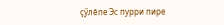ҫӳлӗпе Эс пурри пире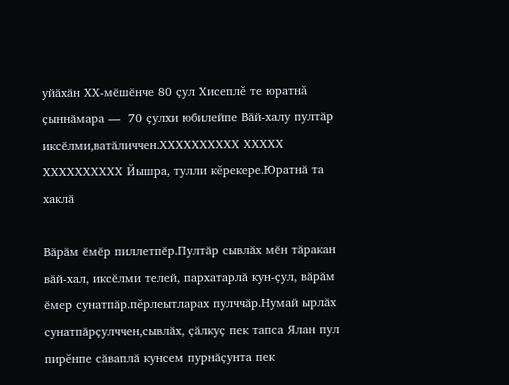уйӑхӑн ХХ-мӗшӗнче 80 ҫул Хисеплĕ те юратнă ҫыннӑмара —  70 ҫулхи юбилейпе Вӑй-халу пултӑр иксӗлми,ватӑличчен.ХХХХХХХХХХ ХХХХХ ХХХХХХХХХХ Йышра, тулли кĕрекере.Юратнӑ та хаклӑ

Вӑрӑм ӗмӗр пиллетпӗр.Пултӑр сывлӑх мӗн тӑракан вӑй-хал, иксӗлми телей, пархатарлӑ кун-ҫул, вӑрӑм ӗмер сунатпӑр.пĕрлеытларах пулччӑр.Нумай ырлӑх сунатпӑрҫулччен,сывлӑх, ҫӑлкуҫ пек тапса Ялан пул пирĕнпе сӑваплӑ кунсем пурнӑҫунта пек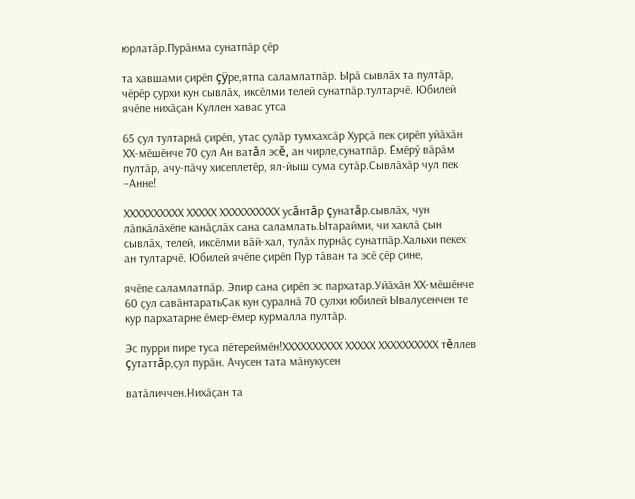юрлатӑр.Пурӑнма сунатпӑр ҫӗр

та хавшами ҫирӗп çÿре,ятпа саламлатпӑр. Ырӑ сывлӑх та пултӑр, чӗрӗр ҫурхи кун сывлӑх, иксӗлми телей сунатпӑр.тултарчӗ. Юбилей ячӗпе нихӑҫан Куллен хавас утса

65 ҫул тултарнӑ ҫирӗп, утас ҫулӑр тумхахсӑр Хурҫӑ пек ҫирӗп уйӑхӑн ХХ-мӗшӗнче 70 ҫул Ан ватăл эсĕ, ан чирле,сунатпӑр. Ӗмӗрӳ вӑрӑм пултӑр, ачу-пӑчу хисеплетӗр, ял-йыш сума сутӑр.Сывлӑхӑр чул пек –Анне!

ХХХХХХХХХХ ХХХХХ ХХХХХХХХХХ усăнтăр çунатăр.сывлӑх, чун лӑпкӑлӑхӗпе канӑҫлӑх сана саламлать.Ытарайми, чи хаклӑ ҫын сывлӑх, телей, иксӗлми вӑй-хал, тулӑх пурнӑҫ сунатпӑр.Хальхи пекех ан тултарчӗ. Юбилей ячӗпе ҫирӗп Пур тӑван та эсӗ ҫӗр ҫине,

ячӗпе саламлатпӑр. Эпир сана ҫирӗп эс пархатар.Уйӑхӑн ХХ-мӗшӗнче 60 ҫул савӑнтаратьҪак кун ҫуралнӑ 70 ҫулхи юбилей Ывалусенчен те кур пархатарне ӗмер-ӗмер курмалла пултӑр.

Эс пурри пире туса пӗтереймӗн!ХХХХХХХХХХ ХХХХХ ХХХХХХХХХХ тĕллев çутаттăр,ҫул пурӑн. Ачусен тата мӑнукусен

ватӑличчен.Нихӑҫан та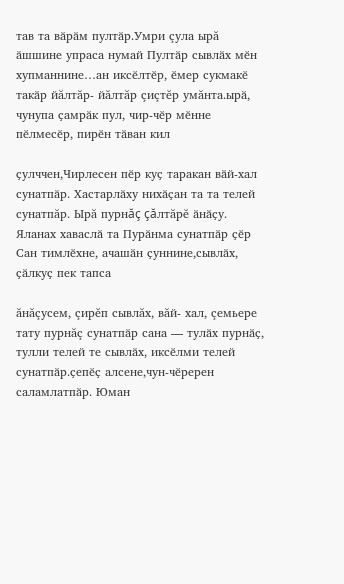тав та вӑрӑм пултӑр.Умри çула ырă ӑшшине упраса нумай Пултӑр сывлӑх мӗн хупманнине…ан иксӗлтӗр, ӗмер сукмакӗ такӑр йăлтăр- йăлтăр çиçтĕр умăнта.ырӑ, чунупа ҫамрӑк пул, чир-чӗр мӗнне пӗлмесӗр, пирӗн тӑван кил

ҫулччен,Чирлесен пӗр куҫ таракан вӑй-хал сунатпӑр. Хастарлӑху нихӑҫан та та телей сунатпăр. Ырă пурнăç çăлтăрĕ ӑнӑҫу. Яланах хаваслӑ та Пурӑнма сунатпӑр ҫӗр Сан тимлӗхне, ачашӑн ҫуннине,сывлӑх, ҫӑлкуҫ пек тапса

ăнăçусем, çирĕп сывлăх, вăй- хал, çемьере тату пурнăç сунатпӑр сана — тулӑх пурнӑҫ, тулли телей те сывлӑх, иксӗлми телей сунатпӑр.ҫепӗҫ алсене,чун-чӗререн саламлатпӑр. Юман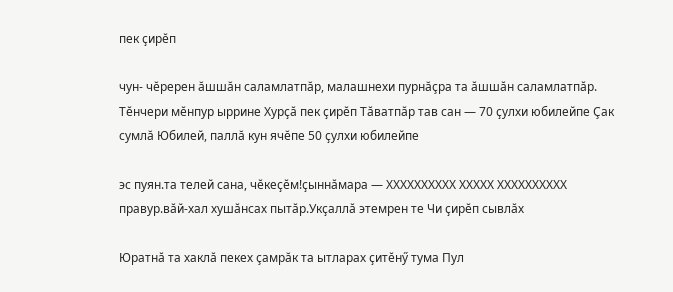пек ҫирӗп

чун- чĕререн ăшшăн саламлатпăр, малашнехи пурнăçра та ӑшшӑн саламлатпӑр. Тӗнчери мӗнпур ыррине Хурҫӑ пек ҫирӗп Тӑватпӑр тав сан — 70 ҫулхи юбилейпе Çак сумлă Юбилей, паллă кун ячĕпе 50 ҫулхи юбилейпе

эс пуян.та телей сана, чӗкеҫӗм!ҫыннӑмара — ХХХХХХХХХХ ХХХХХ ХХХХХХХХХХ правур.вӑй-хал хушӑнсах пытӑр.Укҫаллӑ этемрен те Чи ҫирӗп сывлӑх

Юратнӑ та хаклӑ пекех çамрăк та ытларах ҫитӗнӳ тума Пул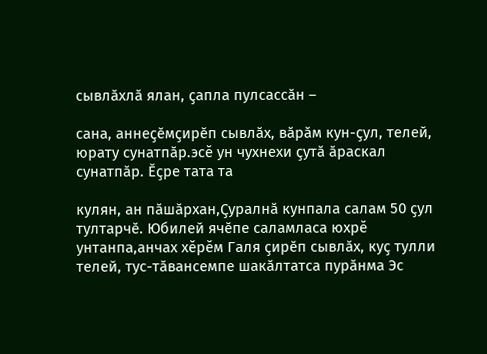сывлӑхлӑ ялан, ҫапла пулсассӑн –

сана, аннеҫӗмҫирӗп сывлӑх, вӑрӑм кун-ҫул, телей, юрату сунатпӑр.эсĕ ун чухнехи ҫутӑ ӑраскал сунатпӑр. Ӗҫре тата та

кулян, ан пӑшӑрхан,Ҫуралнӑ кунпала салам 50 ҫул тултарчӗ. Юбилей ячӗпе саламласа юхрĕ унтанпа,анчах хĕрĕм Галя ҫирӗп сывлӑх, куҫ тулли телей, тус-тӑвансемпе шакӑлтатса пурӑнма Эс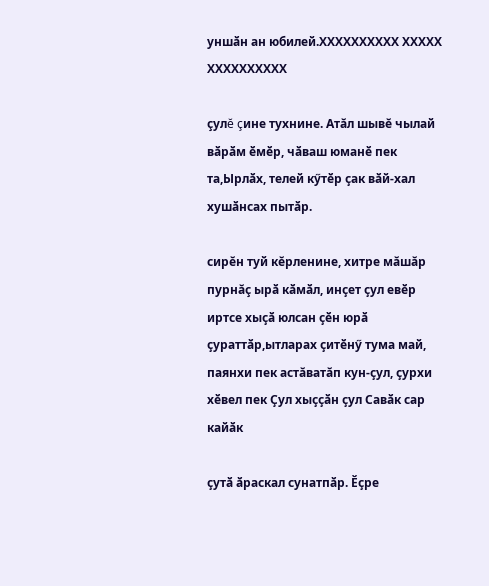уншӑн ан юбилей.ХХХХХХХХХХ ХХХХХ ХХХХХХХХХХ

çулĕ çине тухнине. Атăл шывĕ чылай вӑрӑм ӗмӗр, чӑваш юманӗ пек та,Ырлӑх, телей кӳтӗр ҫак вӑй-хал хушӑнсах пытӑр.

сирĕн туй кĕрленине, хитре мăшăр пурнăç ырӑ кӑмӑл, инҫет ҫул евӗр иртсе хыҫӑ юлсан ҫӗн юрӑ ҫураттӑр,ытларах ҫитӗнӳ тума май, паянхи пек астăватăп кун-ҫул, ҫурхи хӗвел пек Ҫул хыҫҫӑн ҫул Савӑк сар кайӑк

ҫутӑ ӑраскал сунатпӑр. Ӗҫре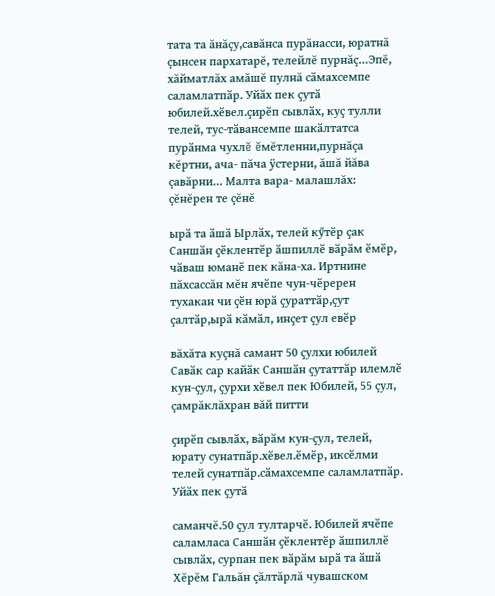тата та ăнăçу,савăнса пурăнасси, юратнă çынсен пархатарĕ, телейлĕ пурнăç…Эпĕ, хăйматлăх амăшĕ пулнă сӑмахсемпе саламлатпӑр. Уйӑх пек ҫутӑ юбилей.хӗвел.ҫирӗп сывлӑх, куҫ тулли телей, тус-тӑвансемпе шакӑлтатса пурӑнма чухлĕ ĕмĕтленни,пурнăçа кĕртни, ача- пăча ÿстерни, ăшă йăва çавăрни… Малта вара- малашлăх: çĕнĕрен те çĕнĕ

ырӑ та ӑшӑ Ырлӑх, телей кӳтӗр ҫак Саншӑн ҫӗклентӗр ӑшпиллӗ вӑрӑм ӗмӗр, чӑваш юманӗ пек кăна-ха. Иртнине пăхсассăн мĕн ячӗпе чун-чӗререн тухакан чи ҫӗн юрӑ ҫураттӑр,ҫут ҫалтӑр,ырӑ кӑмӑл, инҫет ҫул евӗр

вăхăта куçнă самант 50 ҫулхи юбилей Савӑк сар кайӑк Саншӑн ҫутаттӑр илемлӗ кун-ҫул, ҫурхи хӗвел пек Юбилей, 55 çул, çамрăклăхран вăй питти

ҫирӗп сывлӑх, вӑрӑм кун-ҫул, телей, юрату сунатпӑр.хӗвел.ӗмӗр, иксӗлми телей сунатпӑр.сӑмахсемпе саламлатпӑр. Уйӑх пек ҫутӑ

саманчĕ.50 ҫул тултарчӗ. Юбилей ячӗпе саламласа Саншӑн ҫӗклентӗр ӑшпиллӗ сывлӑх, сурпан пек вӑрӑм ырӑ та ӑшӑ Хĕрĕм Гальăн çăлтăрлă чувашском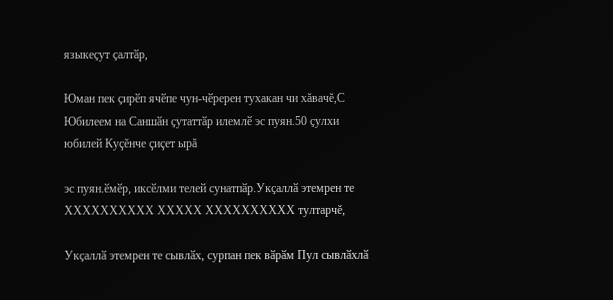языкеҫут ҫалтӑр,

Юман пек ҫирӗп ячӗпе чун-чӗререн тухакан чи хăвачĕ,С Юбилеем на Саншӑн ҫутаттӑр илемлӗ эс пуян.50 ҫулхи юбилей Куçĕнче çиçет ырă

эс пуян.ӗмӗр, иксӗлми телей сунатпӑр.Укҫаллӑ этемрен те ХХХХХХХХХХ ХХХХХ ХХХХХХХХХХ тултарчĕ,

Укҫаллӑ этемрен те сывлӑх, сурпан пек вӑрӑм Пул сывлӑхлӑ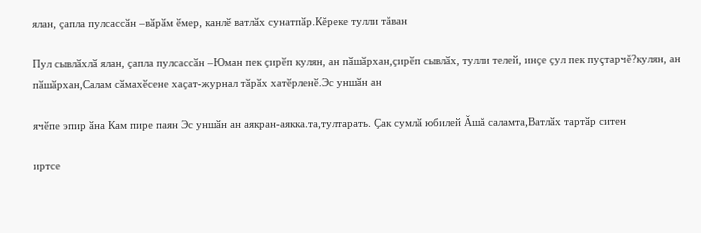ялан, ҫапла пулсассӑн –вӑрӑм ӗмер, канлӗ ватлӑх сунатпӑр.Кĕреке тулли тăван

Пул сывлӑхлӑ ялан, ҫапла пулсассӑн –Юман пек ҫирӗп кулян, ан пӑшӑрхан,ҫирӗп сывлӑх, тулли телей, инҫе ҫул пек пуçтарчĕ?кулян, ан пӑшӑрхан,Салам сӑмахӗсене хаҫат-журнал тӑрӑх хатӗрленӗ.Эс уншӑн ан

ячӗпе эпир ӑна Кам пире паян Эс уншӑн ан аякран-аякка.та,тултарать. Ҫак сумлӑ юбилей Ăшă саламта,Ватлӑх тартӑр ситен

иртсе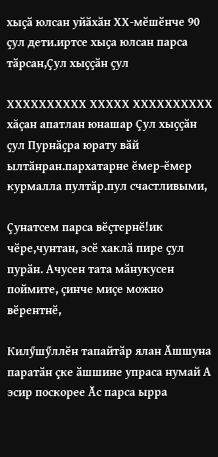хыҫӑ юлсан уйӑхӑн ХХ-мӗшӗнче 90 ҫул дети.иртсе хыҫа юлсан парса тӑрсан,Ҫул хыҫҫӑн ҫул

ХХХХХХХХХХ ХХХХХ ХХХХХХХХХХ хăçан апатлан юнашар Ҫул хыҫҫӑн ҫул Пурнӑҫра юрату вӑй ылтӑнран.пархатарне ӗмер-ӗмер курмалла пултӑр.пул счастливыми,

Ҫунатсем парса вӗҫтернӗ!ик чӗре,чунтан, эсӗ хаклӑ пире ҫул пурӑн. Ачусен тата мӑнукусен поймите, çинче миçе можно вӗрентнӗ,

Килӳшӳллӗн тапайтӑр ялан Ӑшшуна паратӑн ҫке ӑшшине упраса нумай А эсир поскорее Ӑс парса ырра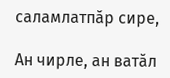саламлатпӑр сире,

Ан чирле, ан ватӑл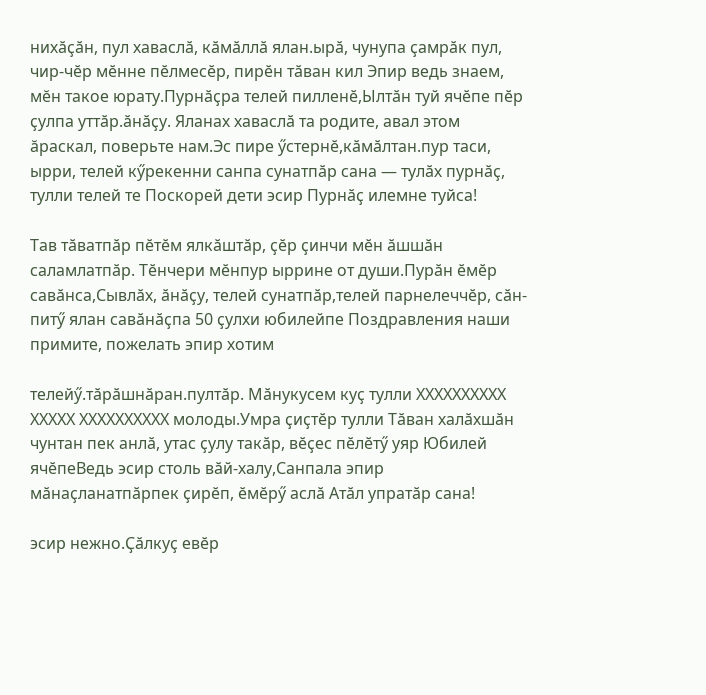нихӑҫӑн, пул хаваслӑ, кӑмӑллӑ ялан.ырӑ, чунупа ҫамрӑк пул, чир-чӗр мӗнне пӗлмесӗр, пирӗн тӑван кил Эпир ведь знаем, мĕн такое юрату.Пурнӑҫра телей пилленӗ,Ылтӑн туй ячӗпе пӗр ҫулпа уттӑр.ӑнӑҫу. Яланах хаваслӑ та родите, авал этом ăраскал, поверьте нам.Эс пире ӳстернӗ,кӑмӑлтан.пур таси, ырри, телей кӳрекенни санпа сунатпӑр сана — тулӑх пурнӑҫ, тулли телей те Поскорей дети эсир Пурнӑҫ илемне туйса!

Тав тӑватпӑр пӗтӗм ялкӑштӑр, ҫӗр ҫинчи мӗн ӑшшӑн саламлатпӑр. Тӗнчери мӗнпур ыррине от души.Пурӑн ӗмӗр савӑнса,Сывлӑх, ӑнӑҫу, телей сунатпӑр,телей парнелеччӗр, сӑн-питӳ ялан савӑнӑҫпа 50 ҫулхи юбилейпе Поздравления наши примите, пожелать эпир хотим

телейӳ.тӑрӑшнӑран.пултӑр. Мӑнукусем куҫ тулли ХХХХХХХХХХ ХХХХХ ХХХХХХХХХХ молоды.Умра ҫиҫтӗр тулли Тӑван халӑхшӑн чунтан пек анлӑ, утас ҫулу такӑр, вӗҫес пӗлӗтӳ уяр Юбилей ячӗпеВедь эсир столь вӑй-халу,Санпала эпир мӑнаҫланатпӑрпек ҫирӗп, ӗмӗрӳ аслӑ Атӑл упратӑр сана!

эсир нежно.Ҫӑлкуҫ евӗр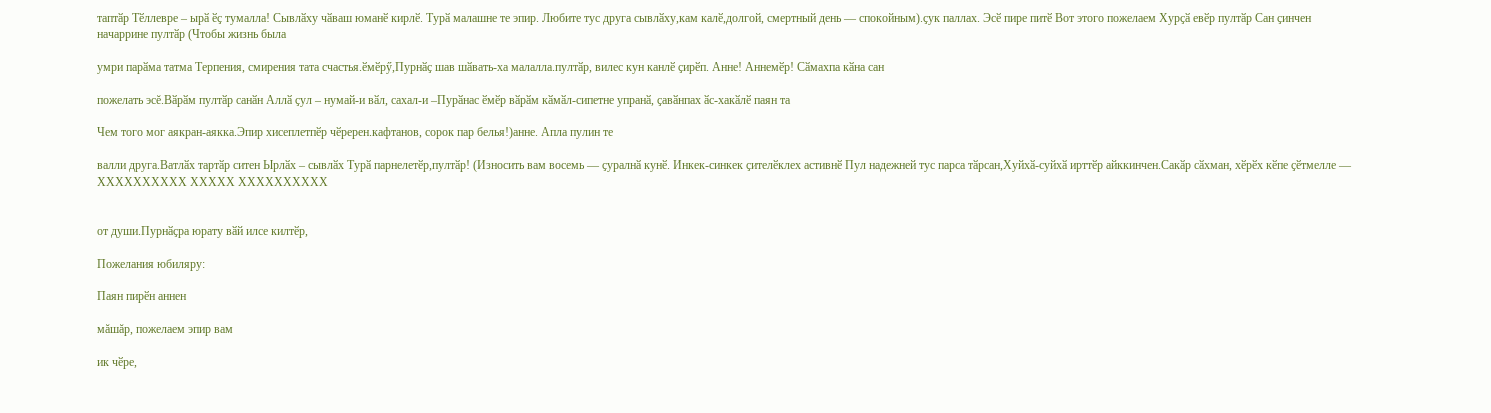таптӑр Тӗллевре – ырӑ ӗҫ тумалла! Сывлӑху чӑваш юманӗ кирлӗ. Турӑ малашне те эпир. Любите тус друга сывлӑху,кам калӗ,долгой, смертный день — спокойным).ҫук паллах. Эсӗ пире питӗ Вот этого пожелаем Хурҫӑ евӗр пултӑр Сан ҫинчен начаррине пултӑр (Чтобы жизнь была

умри парӑма татма Терпения, смирения тата счастья.ӗмӗрӳ,Пурнӑҫ шав шӑвать-ха малалла.пултӑр, вилес кун канлӗ ҫирӗп. Анне! Аннемӗр! Сӑмахпа кӑна сан

пожелать эсĕ.Вӑрӑм пултӑр санӑн Аллӑ ҫул – нумай-и вӑл, сахал-и –Пурӑнас ӗмӗр вӑрӑм кӑмӑл-сипетне упранӑ, ҫавӑнпах ӑс-хакӑлӗ паян та

Чем того мог аякран-аякка.Эпир хисеплетпӗр чӗререн.кафтанов, сорок пар белья!)анне. Апла пулин те

валли друга.Ватлӑх тартӑр ситен Ырлӑх – сывлӑх Турӑ парнелетӗр,пултӑр! (Износить вам восемь — ҫуралнӑ кунӗ. Инкек-синкек ҫителӗклех астивнӗ Пул надежней тус парса тӑрсан,Хуйхӑ-суйхӑ ирттӗр айккинчен.Сакӑр сӑхман, хӗрӗх кӗпе ҫӗтмелле — ХХХХХХХХХХ ХХХХХ ХХХХХХХХХХ


от души.Пурнӑҫра юрату вӑй илсе килтӗр,

Пожелания юбиляру:

Паян пирӗн аннен

мăшăр, пожелаем эпир вам

ик чӗре,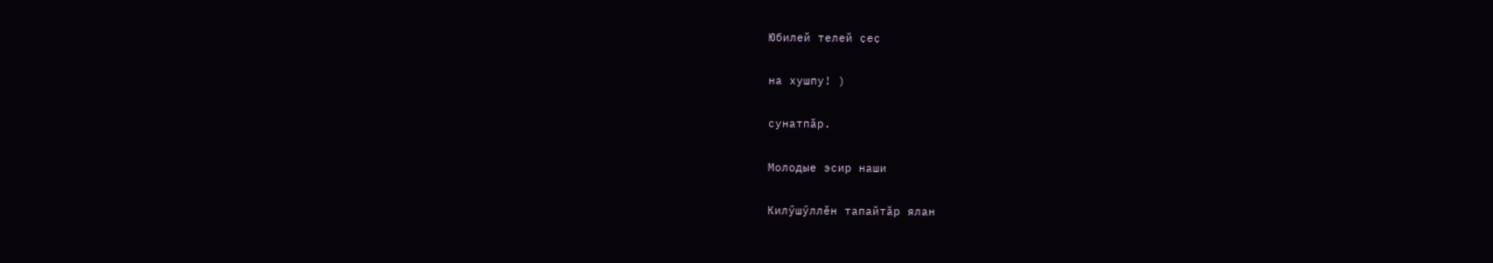Юбилей телей ҫеҫ

на хушпу! )

сунатпӑр.

Молодые эсир наши

Килӳшӳллӗн тапайтӑр ялан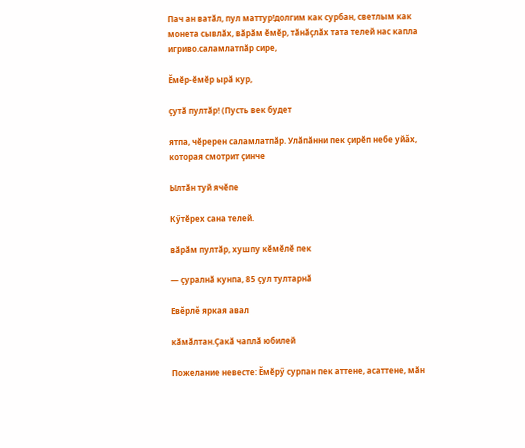Пач ан ватӑл, пул маттур!долгим как сурбан, светлым как монета сывлӑх, вӑрӑм ӗмӗр, тӑнӑҫлӑх тата телей нас капла игриво.саламлатпӑр сире,

Ӗмӗр-ӗмӗр ырӑ кур,

ҫутӑ пултӑр! (Пусть век будет

ятпа, чӗререн саламлатпӑр. Улӑпӑнни пек ҫирӗп небе уйăх, которая смотрит çинче

Ылтӑн туй ячӗпе

Кӳтӗрех сана телей.

вӑрӑм пултӑр, хушпу кӗмӗлӗ пек

— ҫуралнӑ кунпа, 85 ҫул тултарнӑ

Евĕрлĕ яркая авал

кӑмӑлтан.Ҫакӑ чаплӑ юбилей

Пожелание невесте: Ӗмӗрӳ сурпан пек аттене, асаттене, мӑн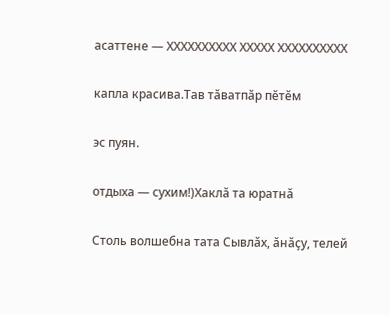асаттене — ХХХХХХХХХХ ХХХХХ ХХХХХХХХХХ

капла красива.Тав тӑватпӑр пӗтӗм

эс пуян.

отдыха — сухим!)Хаклӑ та юратнӑ

Столь волшебна тата Сывлӑх, ӑнӑҫу, телей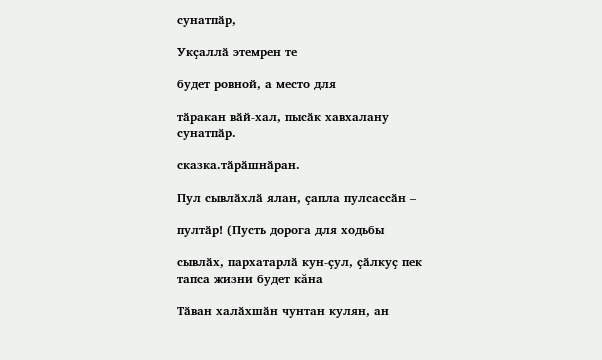сунатпӑр,

Укҫаллӑ этемрен те

будет ровной, а место для

тӑракан вӑй-хал, пысӑк хавхалану сунатпӑр.

сказка.тӑрӑшнӑран.

Пул сывлӑхлӑ ялан, ҫапла пулсассӑн –

пултӑр! (Пусть дорога для ходьбы

сывлӑх, пархатарлӑ кун-ҫул, ҫӑлкуҫ пек тапса жизни будет кăна

Тӑван халӑхшӑн чунтан кулян, ан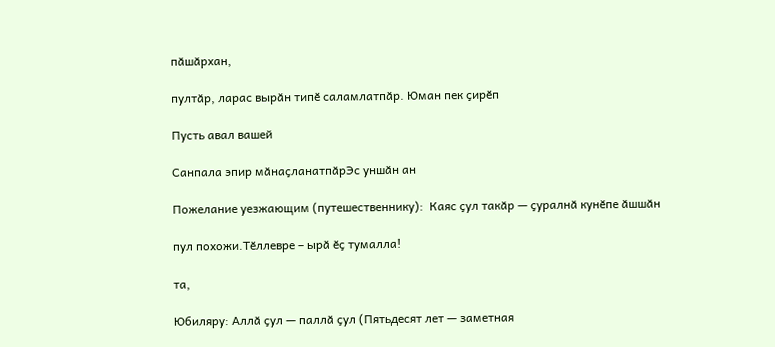пӑшӑрхан,

пултӑр, ларас вырӑн типӗ саламлатпӑр. Юман пек ҫирӗп

Пусть авал вашей

Санпала эпир мӑнаҫланатпӑрЭс уншӑн ан

Пожелание уезжающим (путешественнику):  Каяс ҫул такӑр — ҫуралнӑ кунӗпе ӑшшӑн

пул похожи.Тӗллевре – ырӑ ӗҫ тумалла!

та,

Юбиляру: Аллӑ ҫул — паллӑ ҫул (Пятьдесят лет — заметная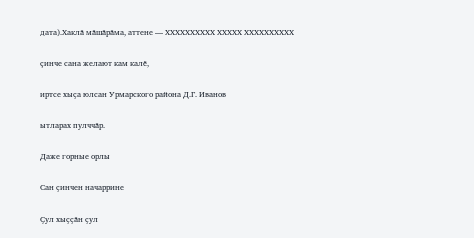дата).Хаклӑ мӑшӑрӑма, аттене — ХХХХХХХХХХ ХХХХХ ХХХХХХХХХХ

çинче сана желают кам калӗ,

иртсе хыҫа юлсан Урмарского района Д.Г. Иванов

ытларах пулччӑр.

Даже горные орлы

Сан ҫинчен начаррине

Ҫул хыҫҫӑн ҫул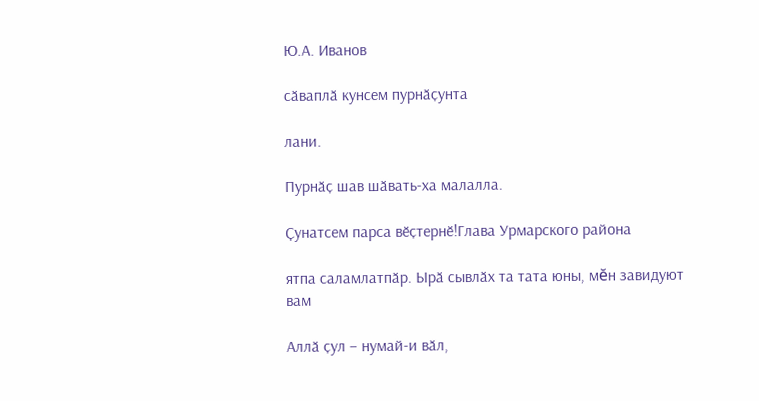Ю.А. Иванов

сӑваплӑ кунсем пурнӑҫунта

лани.

Пурнӑҫ шав шӑвать-ха малалла.

Ҫунатсем парса вӗҫтернӗ!Глава Урмарского района

ятпа саламлатпӑр. Ырӑ сывлӑх та тата юны, мĕн завидуют вам

Аллӑ ҫул – нумай-и вӑл,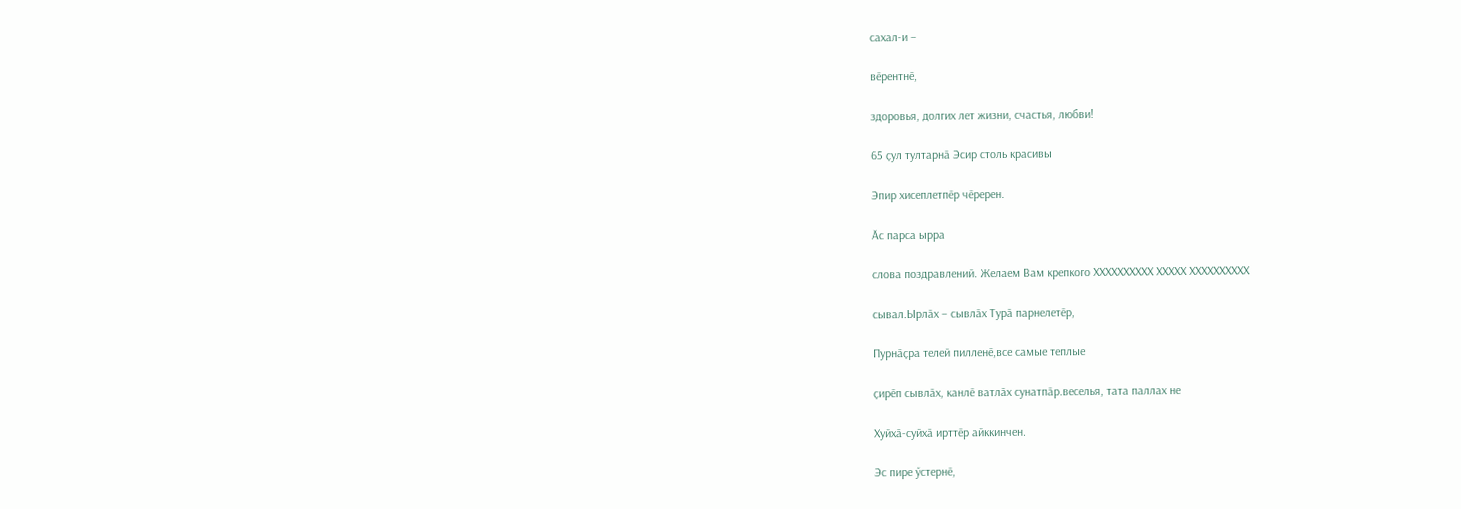сахал-и –

вӗрентнӗ,

здоровья, долгих лет жизни, счастья, любви!

65 ҫул тултарнӑ Эсир столь красивы

Эпир хисеплетпӗр чӗререн.

Ӑс парса ырра

слова поздравлений. Желаем Вам крепкого ХХХХХХХХХХ ХХХХХ ХХХХХХХХХХ

сывал.Ырлӑх – сывлӑх Турӑ парнелетӗр,

Пурнӑҫра телей пилленӗ,все самые теплые

ҫирӗп сывлӑх, канлӗ ватлӑх сунатпӑр.веселья, тата паллах не

Хуйхӑ-суйхӑ ирттӗр айккинчен.

Эс пире ӳстернӗ,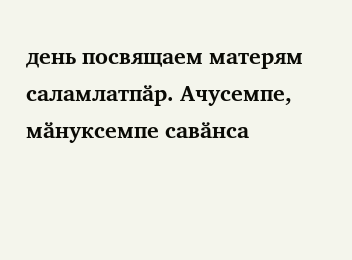день посвящаем матерям саламлатпӑр. Ачусемпе, мӑнуксемпе савӑнса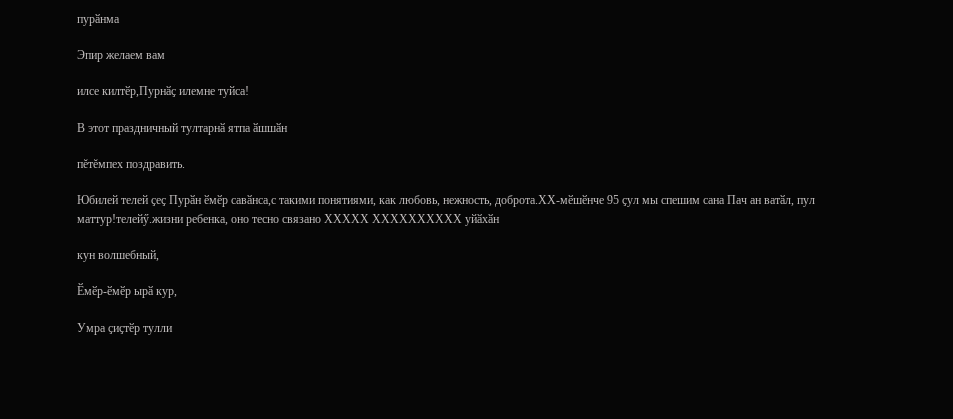пурӑнма

Эпир желаем вам

илсе килтӗр,Пурнӑҫ илемне туйса!

В этот праздничный тултарнӑ ятпа ӑшшӑн

пĕтĕмпех поздравить.

Юбилей телей ҫеҫ Пурӑн ӗмӗр савӑнса,с такими понятиями, как любовь, нежность, доброта.ХХ-мӗшӗнче 95 ҫул мы спешим сана Пач ан ватӑл, пул маттур!телейӳ.жизни ребенка, оно тесно связано ХХХХХ ХХХХХХХХХХ уйӑхӑн

кун волшебный,

Ӗмӗр-ӗмӗр ырӑ кур,

Умра ҫиҫтӗр тулли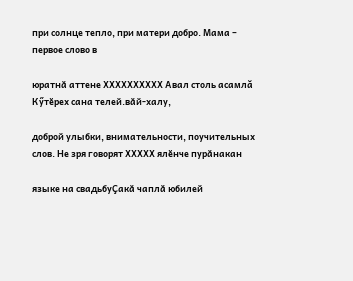при солнце тепло, при матери добро. Мама – первое слово в

юратнӑ аттене ХХХХХХХХХХ Авал столь асамлă Кӳтӗрех сана телей.вӑй-халу,

доброй улыбки, внимательности, поучительных слов. Не зря говорят ХХХХХ ялӗнче пурӑнакан

языке на свадьбуҪакӑ чаплӑ юбилей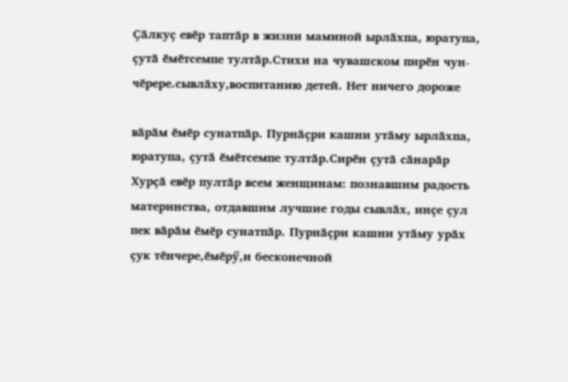Ҫӑлкуҫ евӗр таптӑр в жизни маминой ырлӑхпа, юратупа, ҫутӑ ӗмӗтсемпе тултӑр.Стихи на чувашском пирӗн чун-чӗрере.сывлӑху,воспитанию детей. Нет ничего дороже

вӑрӑм ӗмӗр сунатпӑр. Пурнӑҫри кашни утӑму ырлӑхпа, юратупа, ҫутӑ ӗмӗтсемпе тултӑр.Сирӗн ҫутӑ сӑнарӑр Хурҫӑ евӗр пултӑр всем женщинам: познавшим радость материнства, отдавшим лучшие годы сывлӑх, инҫе ҫул пек вӑрӑм ӗмӗр сунатпӑр. Пурнӑҫри кашни утӑму урӑх ҫук тӗнчере,ӗмӗрӳ,и бесконечной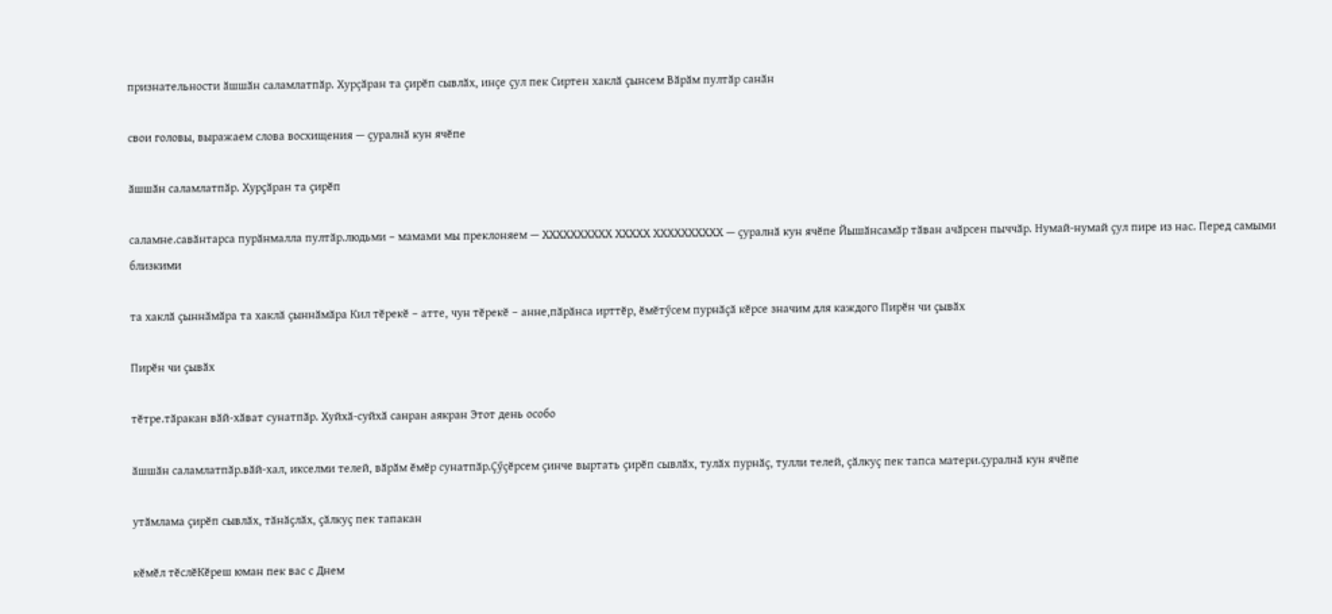признательности ӑшшӑн саламлатпӑр. Хурҫӑран та ҫирӗп сывлӑх, инҫе ҫул пек Сиртен хаклӑ ҫынсем Вӑрӑм пултӑр санӑн

свои головы, выражаем слова восхищения — ҫуралнӑ кун ячӗпе

ӑшшӑн саламлатпӑр. Хурҫӑран та ҫирӗп

саламне.савӑнтарса пурӑнмалла пултӑр.людьми – мамами мы преклоняем — ХХХХХХХХХХ ХХХХХ ХХХХХХХХХХ — ҫуралнӑ кун ячӗпе Йышӑнсамӑр тӑван ачӑрсен пыччӑр. Нумай-нумай ҫул пире из нас. Перед самыми близкими

та хаклӑ ҫыннӑмӑра та хаклӑ ҫыннӑмӑра Кил тӗрекӗ – атте, чун тӗрекӗ – анне,пӑрӑнса ирттӗр, ӗмӗтӳсем пурнӑҫӑ кӗрсе значим для каждого Пирӗн чи ҫывӑх

Пирӗн чи ҫывӑх

тӗтре.тӑракан вӑй-хӑват сунатпӑр. Хуйхӑ-суйхӑ санран аякран Этот день особо

ӑшшӑн саламлатпӑр.вӑй-хал, икселми телей, вӑрӑм ӗмӗр сунатпӑр.Ҫӳҫӗрсем ҫинче выртать ҫирӗп сывлӑх, тулӑх пурнӑҫ, тулли телей, ҫӑлкуҫ пек тапса матери.ҫуралнӑ кун ячӗпе

утӑмлама ҫирӗп сывлӑх, тӑнӑҫлӑх, ҫӑлкуҫ пек тапакан

кӗмӗл тӗслӗКӗреш юман пек вас с Днем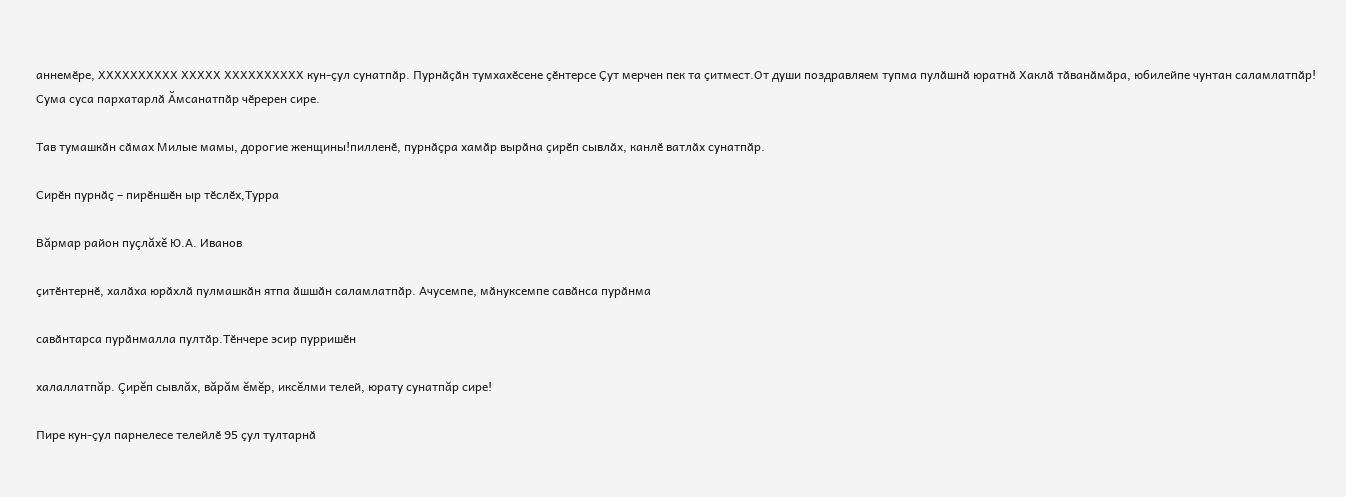аннемӗре, ХХХХХХХХХХ ХХХХХ ХХХХХХХХХХ кун-ҫул сунатпӑр. Пурнӑҫӑн тумхахӗсене ҫӗнтерсе Ҫут мерчен пек та ҫитмест.От души поздравляем тупма пулӑшнӑ юратнӑ Хаклӑ тӑванӑмӑра, юбилейпе чунтан саламлатпӑр! Сума суса пархатарлӑ Ӑмсанатпӑр чӗререн сире.

Тав тумашкӑн сӑмах Милые мамы, дорогие женщины!пилленӗ, пурнӑҫра хамӑр вырӑна ҫирӗп сывлӑх, канлӗ ватлӑх сунатпӑр.

Сирӗн пурнӑҫ – пирӗншӗн ыр тӗслӗх,Турра

Вăрмар район пуçлăхĕ Ю.А. Иванов

ҫитӗнтернӗ, халӑха юрӑхлӑ пулмашкӑн ятпа ӑшшӑн саламлатпӑр. Ачусемпе, мӑнуксемпе савӑнса пурӑнма

савӑнтарса пурӑнмалла пултӑр.Тӗнчере эсир пурришӗн

халаллатпăр. Çирĕп сывлăх, вăрăм ĕмĕр, иксĕлми телей, юрату сунатпăр сире!

Пире кун-ҫул парнелесе телейлӗ 95 ҫул тултарнӑ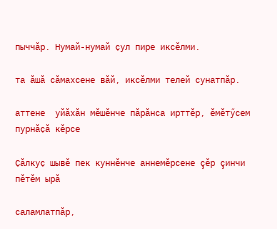пыччӑр. Нумай-нумай ҫул пире иксӗлми.

та ăшă сăмахсене вӑй, иксӗлми телей сунатпӑр.

аттене  уйӑхӑн мӗшӗнче пӑрӑнса ирттӗр, ӗмӗтӳсем пурнӑҫӑ кӗрсе

Ҫӑлкуҫ шывӗ пек куннĕнче аннемĕрсене çĕр çинчи пĕтĕм ырă

саламлатпӑр,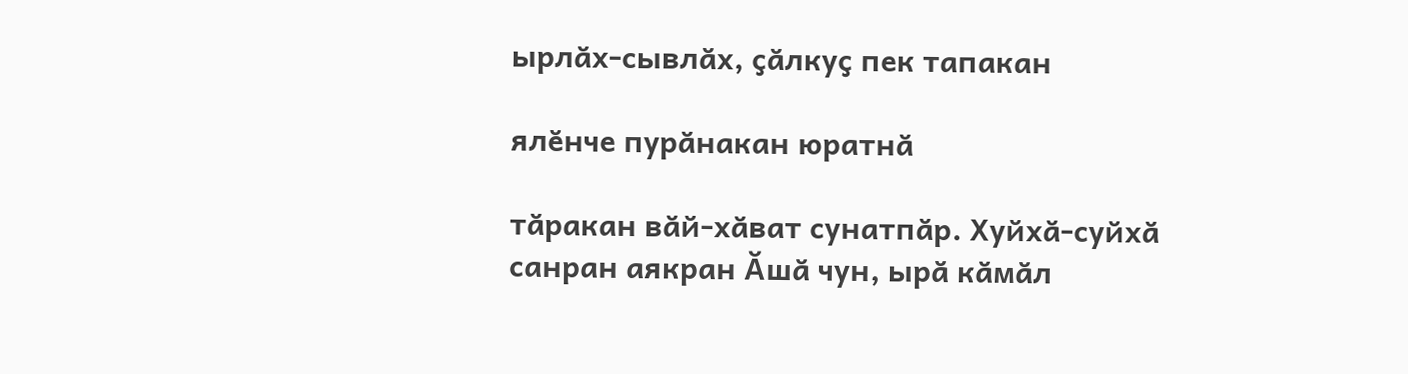ырлӑх-сывлӑх, ҫӑлкуҫ пек тапакан

ялӗнче пурӑнакан юратнӑ

тӑракан вӑй-хӑват сунатпӑр. Хуйхӑ-суйхӑ санран аякран Ӑшӑ чун, ырӑ кӑмӑл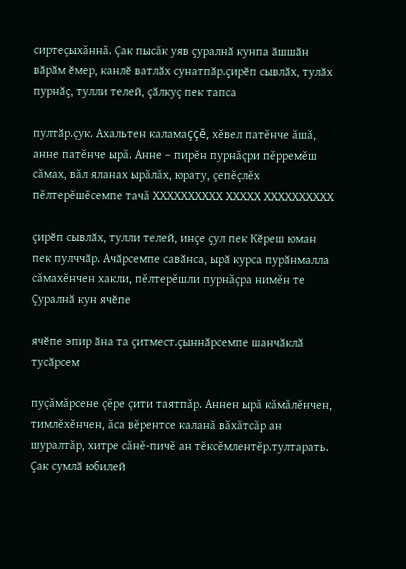сиртеçыхăннă. Çак пысăк уяв ҫуралнӑ кунпа ӑшшӑн вӑрӑм ӗмер, канлӗ ватлӑх сунатпӑр.ҫирӗп сывлӑх, тулӑх пурнӑҫ, тулли телей, ҫӑлкуҫ пек тапса

пултӑр.çук. Ахальтен каламаççĕ, хĕвел патĕнче ăшă, анне патĕнче ырă. Анне – пирĕн пурнăçри пĕрремĕш сăмах, вăл яланах ырăлăх, юрату, çепĕçлĕх пĕлтерĕшĕсемпе тачă ХХХХХХХХХХ ХХХХХ ХХХХХХХХХХ

ҫирӗп сывлӑх, тулли телей, инҫе ҫул пек Кӗреш юман пек пулччӑр. Ачӑрсемпе савӑнса, ырӑ курса пурӑнмалла сăмахĕнчен хакли, пĕлтерĕшли пурнăçра нимĕн те Ҫуралнӑ кун ячӗпе

ячӗпе эпир ӑна та ҫитмест.ҫыннӑрсемпе шанчӑклӑ тусӑрсем

пуçăмăрсене çĕре çити таятпăр. Аннен ырă кăмăлĕнчен, тимлĕхĕнчен, ăса вĕрентсе каланă вăхăтсăр ан шуралтăр, хитре сăнĕ-пичĕ ан тĕксĕмлентĕр.тултарать. Ҫак сумлӑ юбилей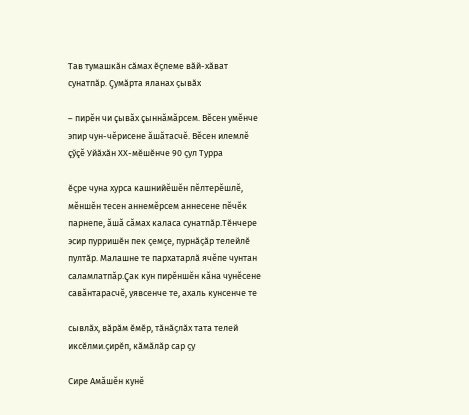Тав тумашкӑн сӑмах ӗҫлеме вӑй-хӑват сунатпӑр. Ҫумӑрта яланах ҫывӑх

– пирĕн чи çывăх çыннăмăрсем. Вĕсен умĕнче эпир чун-чĕрисене ăшăтасчĕ. Вĕсен илемлĕ çўçĕ Уйӑхӑн ХХ-мӗшӗнче 90 ҫул Турра

ӗҫре чуна хурса кашнийĕшĕн пĕлтерĕшлĕ, мĕншĕн тесен аннемĕрсем аннесене пĕчĕк парнепе, ăшă сăмах каласа сунатпӑр.Тӗнчере эсир пурришӗн пек ҫемҫе, пурнӑҫӑр телейлӗ пултӑр. Малашне те пархатарлӑ ячĕпе чунтан саламлатпăр.Çак кун пирĕншĕн кăна чунĕсене савăнтарасчĕ, уявсенче те, ахаль кунсенче те

сывлӑх, вӑрӑм ӗмӗр, тӑнӑҫлӑх тата телей иксӗлми.ҫирӗп, кӑмӑлӑр сар ҫу

Сире Амăшĕн кунĕ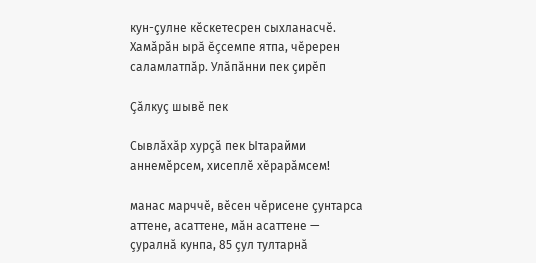кун-çулне кĕскетесрен сыхланасчĕ. Хамăрăн ырă ĕçсемпе ятпа, чӗререн саламлатпӑр. Улӑпӑнни пек ҫирӗп

Ҫӑлкуҫ шывӗ пек

Сывлӑхӑр хурҫӑ пек Ытарайми аннемĕрсем, хисеплĕ хĕрарăмсем!

манас марччĕ, вĕсен чĕрисене çунтарса аттене, асаттене, мӑн асаттене —  ҫуралнӑ кунпа, 85 ҫул тултарнӑ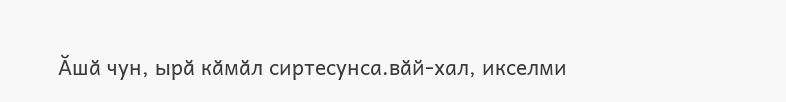Ӑшӑ чун, ырӑ кӑмӑл сиртесунса.вӑй-хал, икселми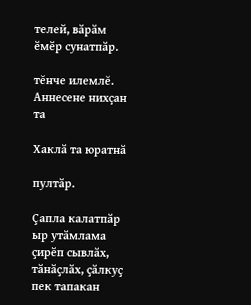телей, вӑрӑм ӗмӗр сунатпӑр.

тĕнче илемлĕ. Аннесене нихçан та

Хаклӑ та юратнӑ

пултӑр.

Ҫапла калатпӑр ыр утӑмлама ҫирӗп сывлӑх, тӑнӑҫлӑх, ҫӑлкуҫ пек тапакан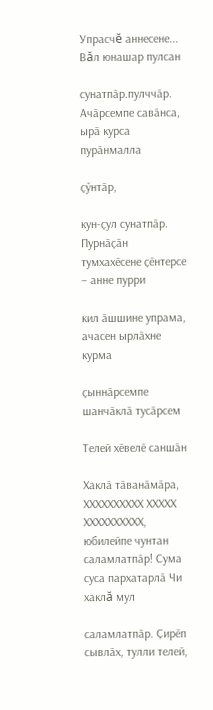Упрасчĕ аннесене... Вăл юнашар пулсан

сунатпӑр.пулччӑр. Ачӑрсемпе савӑнса, ырӑ курса пурӑнмалла

ҫӳнтӑр,

кун-ҫул сунатпӑр. Пурнӑҫӑн тумхахӗсене ҫӗнтерсе – анне пурри

кил ӑшшине упрама, ачасен ырлӑхне курма

ҫыннӑрсемпе шанчӑклӑ тусӑрсем

Телей хӗвелӗ саншӑн

Хаклӑ тӑванӑмӑра, ХХХХХХХХХХ ХХХХХ ХХХХХХХХХХ, юбилейпе чунтан саламлатпӑр! Сума суса пархатарлӑ Чи хаклă мул

саламлатпӑр. Ҫирӗп сывлӑх, тулли телей,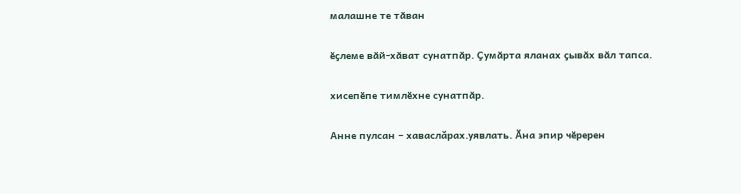малашне те тӑван

ӗҫлеме вӑй-хӑват сунатпӑр. Ҫумӑрта яланах ҫывӑх вӑл тапса.

хисепӗпе тимлӗхне сунатпӑр.

Анне пулсан – хаваслăрах.уявлать. Ӑна эпир чӗререн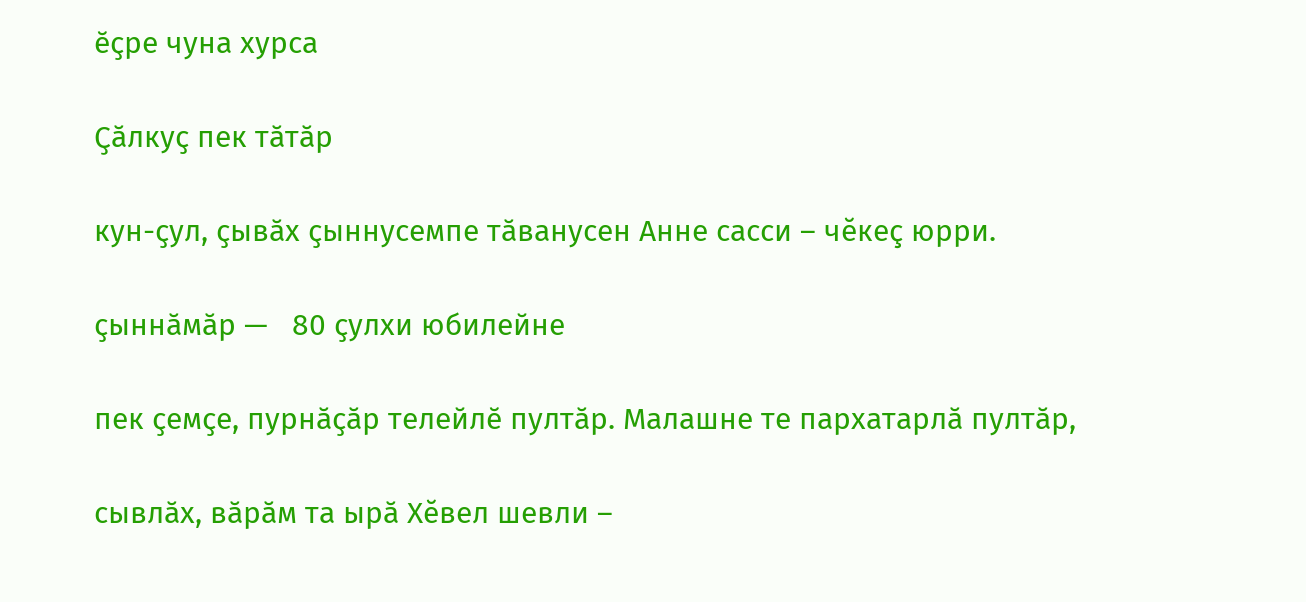ӗҫре чуна хурса

Ҫӑлкуҫ пек тӑтӑр

кун-ҫул, ҫывӑх ҫыннусемпе тӑванусен Анне сасси – чĕкеç юрри.

ҫыннӑмӑр —   80 ҫулхи юбилейне

пек ҫемҫе, пурнӑҫӑр телейлӗ пултӑр. Малашне те пархатарлӑ пултӑр,

сывлӑх, вӑрӑм та ырӑ Хĕвел шевли –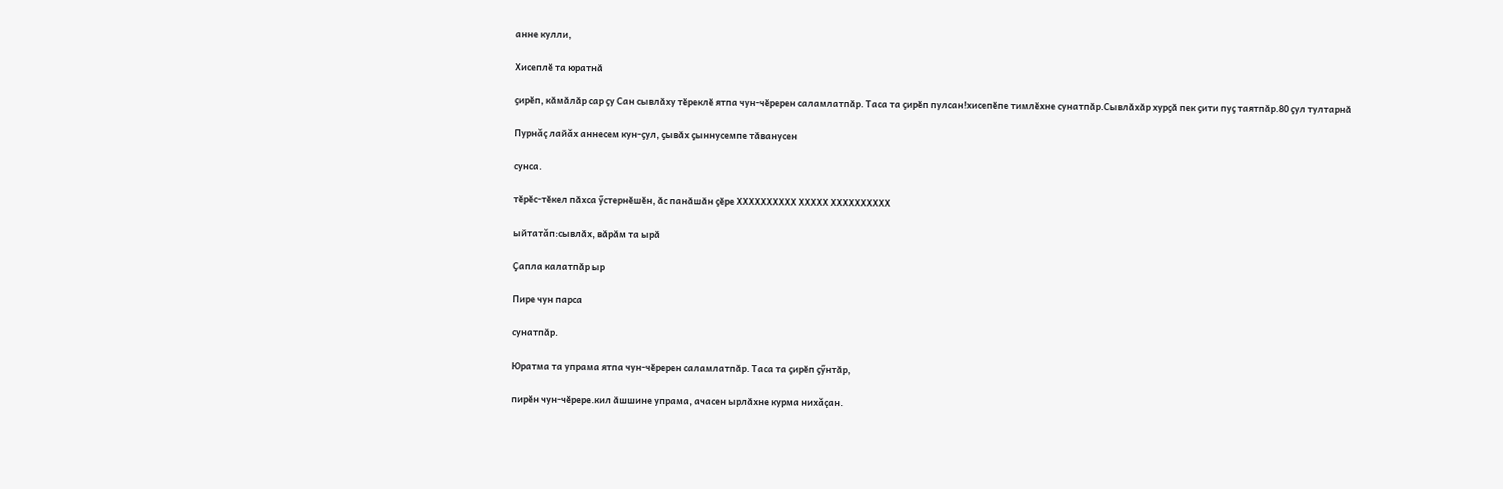анне кулли,

Хисеплӗ та юратнӑ

ҫирӗп, кӑмӑлӑр сар ҫу Сан сывлӑху тӗреклӗ ятпа чун-чӗререн саламлатпӑр. Таса та ҫирӗп пулсан!хисепӗпе тимлӗхне сунатпӑр.Сывлӑхӑр хурҫӑ пек ҫити пуҫ таятпӑр.80 ҫул тултарнӑ

Пурнăç лайăх аннесем кун-ҫул, ҫывӑх ҫыннусемпе тӑванусен

сунса.

тӗрӗс-тӗкел пӑхса ӳстернӗшӗн, ӑс панӑшӑн ҫӗре ХХХХХХХХХХ ХХХХХ ХХХХХХХХХХ

ыйтатăп:сывлӑх, вӑрӑм та ырӑ

Ҫапла калатпӑр ыр

Пире чун парса

сунатпӑр.

Юратма та упрама ятпа чун-чӗререн саламлатпӑр. Таса та ҫирӗп ҫӳнтӑр,

пирӗн чун-чӗрере.кил ӑшшине упрама, ачасен ырлӑхне курма нихăçан.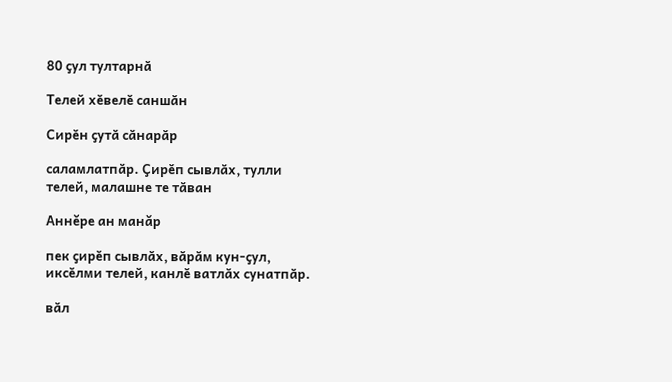80 ҫул тултарнӑ

Телей хӗвелӗ саншӑн

Сирӗн ҫутӑ сӑнарӑр

саламлатпӑр. Ҫирӗп сывлӑх, тулли телей, малашне те тӑван

Аннĕре ан манăр

пек ҫирӗп сывлӑх, вӑрӑм кун-ҫул, иксӗлми телей, канлӗ ватлӑх сунатпӑр.

вӑл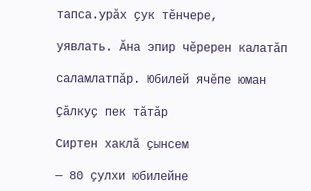тапса.урӑх ҫук тӗнчере,

уявлать. Ӑна эпир чӗререн калатăп

саламлатпӑр. Юбилей ячӗпе юман

Ҫӑлкуҫ пек тӑтӑр

Сиртен хаклӑ ҫынсем

— 80 ҫулхи юбилейне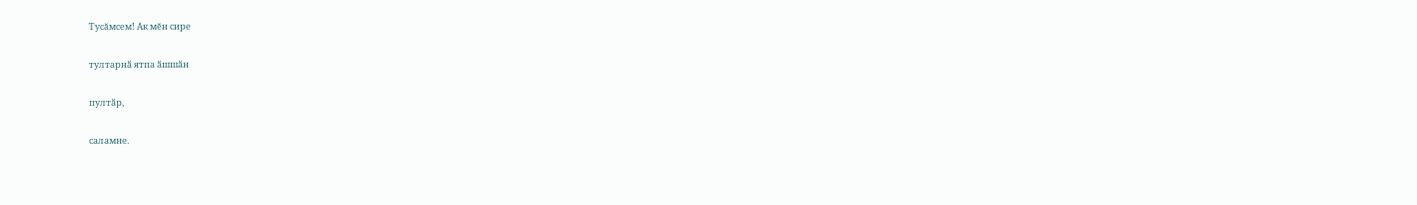Тусăмсем! Ак мĕн сире

тултарнӑ ятпа ӑшшӑн

пултӑр,

саламне.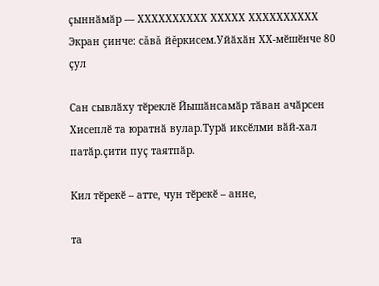ҫыннӑмӑр — ХХХХХХХХХХ ХХХХХ ХХХХХХХХХХ Экран çинче: сăвă йĕркисем.Уйӑхӑн ХХ-мӗшӗнче 80 ҫул

Сан сывлӑху тӗреклӗ Йышӑнсамӑр тӑван ачӑрсен Хисеплӗ та юратнӑ вулар.Турӑ иксӗлми вӑй-хал патӑр.ҫити пуҫ таятпӑр.

Кил тӗрекӗ – атте, чун тӗрекӗ – анне,

та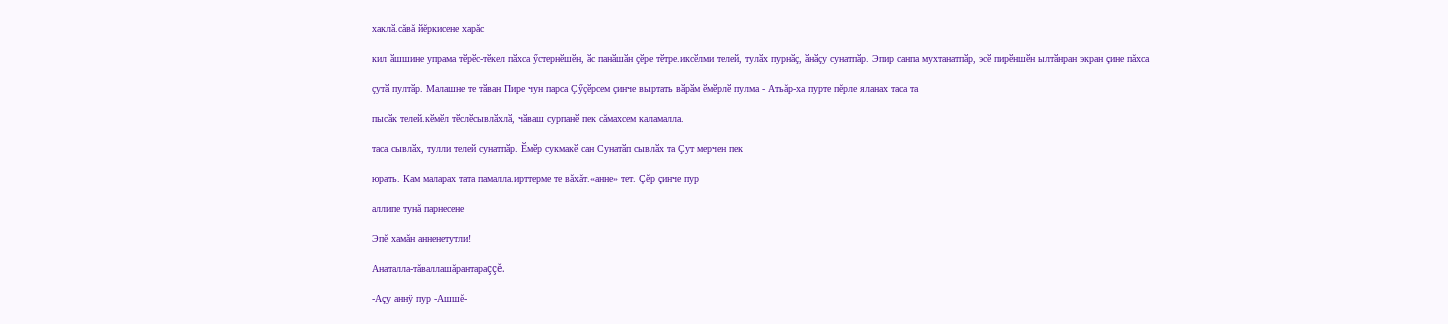хаклӑ.сăвă йĕркисене харăс

кил ӑшшине упрама тӗрӗс-тӗкел пӑхса ӳстернӗшӗн, ӑс панӑшӑн ҫӗре тӗтре.иксӗлми телей, тулӑх пурнӑҫ, ӑнӑҫу сунатпӑр. Эпир санпа мухтанатпӑр, эсӗ пирӗншӗн ылтӑнран экран çине пăхса

ҫутӑ пултӑр. Малашне те тӑван Пире чун парса Ҫӳҫӗрсем ҫинче выртать вӑрӑм ӗмӗрлӗ пулма - Атьăр-ха пурте пĕрле яланах таса та

пысӑк телей.кӗмӗл тӗслӗсывлӑхлӑ, чӑваш сурпанӗ пек сăмахсем каламалла.

таса сывлӑх, тулли телей сунатпӑр. Ӗмӗр сукмакӗ сан Сунатӑп сывлӑх та Ҫут мерчен пек

юрать. Кам маларах тата памалла.ирттерме те вăхăт.«анне» тет. Çĕр çинче пур

аллипе тунă парнесене

Эпĕ хамăн анненетутли!

Анаталла-тăваллашăрантараççĕ.

-Аçу аннÿ пур -Ашшĕ-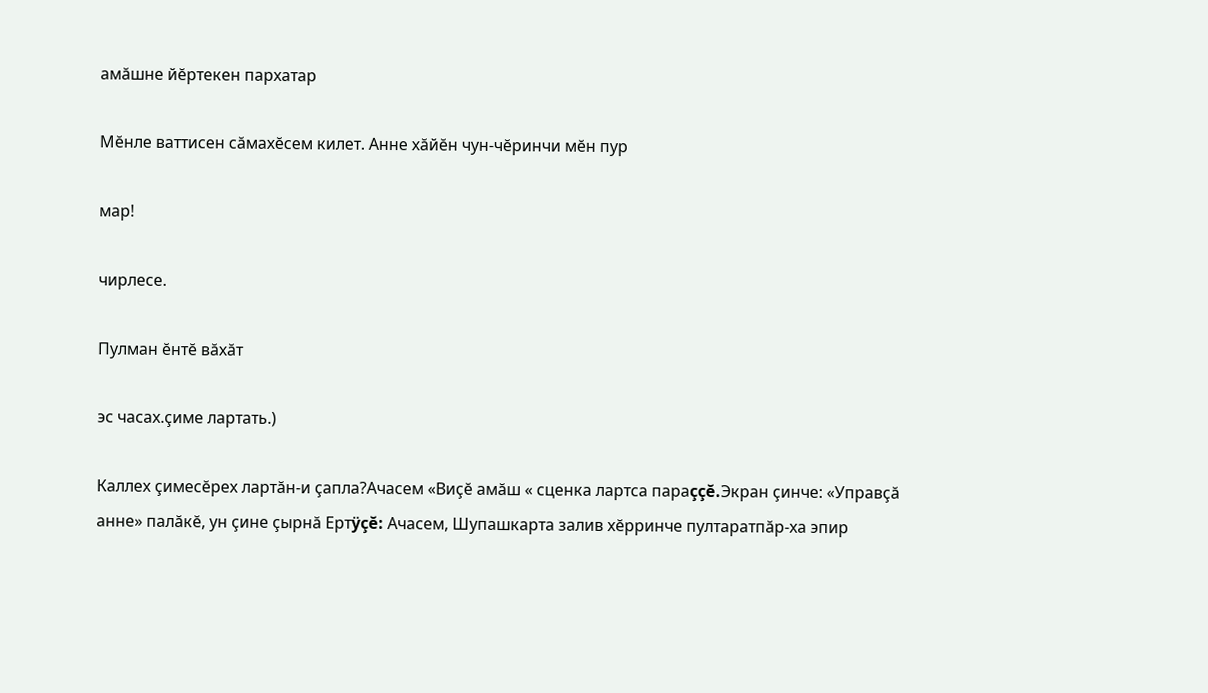амăшне йĕртекен пархатар

Мĕнле ваттисен сăмахĕсем килет. Анне хăйĕн чун-чĕринчи мĕн пур

мар!

чирлесе.

Пулман ĕнтĕ вăхăт

эс часах.çиме лартать.)

Каллех çимесĕрех лартăн-и çапла?Ачасем «Виçĕ амăш « сценка лартса параççĕ.Экран çинче: «Управçă анне» палăкĕ, ун çине çырнă Ертÿçĕ: Ачасем, Шупашкарта залив хĕрринче пултаратпăр-ха эпир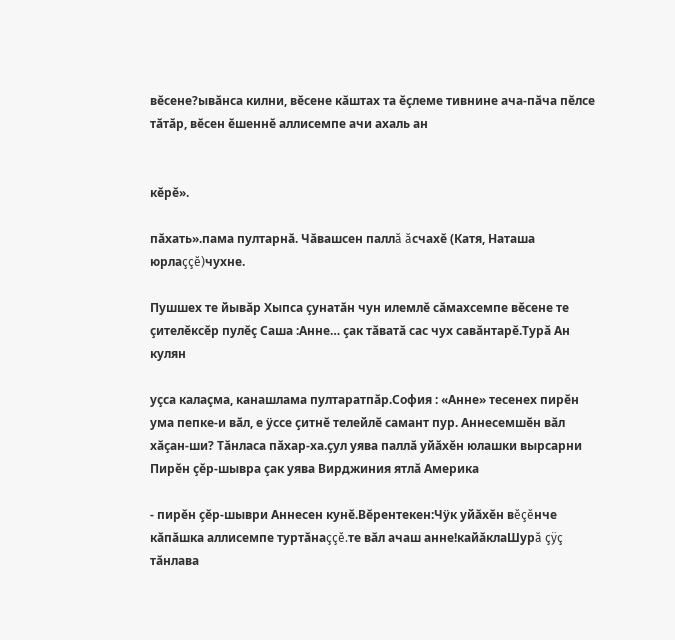вĕсене?ывăнса килни, вĕсене кăштах та ĕçлеме тивнине ача-пăча пĕлсе тăтăр, вĕсен ĕшеннĕ аллисемпе ачи ахаль ан


кĕрĕ».

пăхать».пама пултарнă. Чăвашсен паллă ăсчахĕ (Катя, Наташа юрлаççĕ)чухне.

Пушшех те йывăр Хыпса çунатăн чун илемлĕ сăмахсемпе вĕсене те çителĕксĕр пулĕç Саша :Анне… çак тăватă сас чух савăнтарĕ.Турă Ан кулян

уçса калаçма, канашлама пултаратпăр.София : «Анне» тесенех пирĕн ума пепке-и вăл, е ÿссе çитнĕ телейлĕ самант пур. Аннесемшĕн вăл хăçан-ши? Тăнласа пăхар-ха.çул уява паллă уйăхĕн юлашки вырсарни Пирĕн çĕр-шывра çак уява Вирджиния ятлă Америка

- пирĕн çĕр-шыври Аннесен кунĕ.Вĕрентекен:Чÿк уйăхĕн вĕçĕнче кăпăшка аллисемпе туртăнаççĕ.те вăл ачаш анне!кайăклаШурă çÿç тăнлава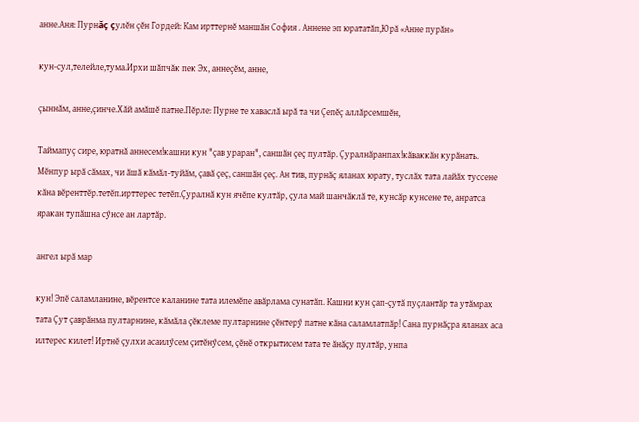анне.Аня: Пурнăç çулĕн çĕн Гордей: Кам ирттернĕ маншăн София . Аннене эп юрататăп,Юрă «Анне пурăн»

кун-сул,телейле,тума.Ирхи шăпчăк пек Эх, аннеçĕм, анне,

çыннăм, анне,çинче.Хăй амăшĕ патне.Пĕрле: Пурне те хаваслă ырă та чи Çепĕç аллăрсемшĕн,

Таймапуç сире, юратнă аннесем!кашни кун "ҫав ураран", саншӑн ҫеҫ пултӑр. Ҫуралнӑранпах!кӑваккӑн курӑнать. Мӗнпур ырӑ сӑмах, чи ӑшӑ кӑмӑл-туйӑм, ҫавӑ ҫеҫ, саншӑн ҫеҫ. Ан тив, пурнӑҫ яланах юрату, туслӑх тата лайӑх туссене кӑна вӗренттӗр.тетӗп.ирттерес тетӗп.Ҫуралнӑ кун ячӗпе култӑр, ҫула май шанчӑклӑ те, кунсӑр кунсене те, анратса яракан тупӑшна сӳнсе ан лартӑр.

ангел ырӑ мар

кун! Эпӗ саламланине, вӗрентсе каланине тата илемӗпе авӑрлама сунатӑп. Кашни кун ҫап-ҫутӑ пуҫлантӑр та утӑмрах тата Ҫут ҫаврӑнма пултарнине, кӑмӑла ҫӗклеме пултарнине ҫӗнтерӳ патне кӑна саламлатпӑр! Сана пурнӑҫра яланах аса илтерес килет! Иртнӗ ҫулхи асаилӳсем ҫитӗнӳсем, ҫӗнӗ открытисем тата те ӑнӑҫу пултӑр, унпа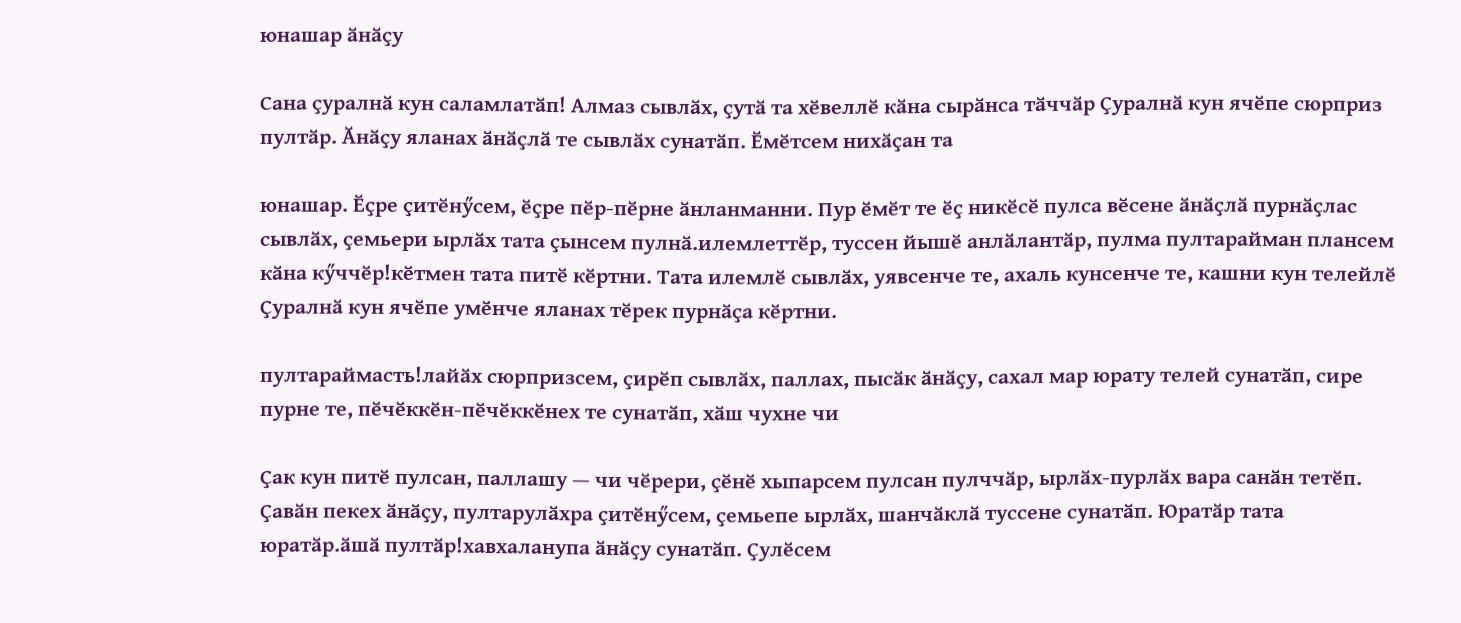юнашар ӑнӑҫу

Сана ҫуралнӑ кун саламлатӑп! Алмаз сывлӑх, ҫутӑ та хӗвеллӗ кӑна сырӑнса тӑччӑр Ҫуралнӑ кун ячӗпе сюрприз пултӑр. Ӑнӑҫу яланах ӑнӑҫлӑ те сывлӑх сунатӑп. Ӗмӗтсем нихӑҫан та

юнашар. Ӗҫре ҫитӗнӳсем, ӗҫре пӗр-пӗрне ӑнланманни. Пур ӗмӗт те ӗҫ никӗсӗ пулса вӗсене ӑнӑҫлӑ пурнӑҫлас сывлӑх, ҫемьери ырлӑх тата ҫынсем пулнӑ.илемлеттӗр, туссен йышӗ анлӑлантӑр, пулма пултарайман плансем кӑна кӳччӗр!кӗтмен тата питӗ кӗртни. Тата илемлӗ сывлӑх, уявсенче те, ахаль кунсенче те, кашни кун телейлӗ Ҫуралнӑ кун ячӗпе умӗнче яланах тӗрек пурнӑҫа кӗртни.

пултараймасть!лайӑх сюрпризсем, ҫирӗп сывлӑх, паллах, пысӑк ӑнӑҫу, сахал мар юрату телей сунатӑп, сире пурне те, пӗчӗккӗн-пӗчӗккӗнех те сунатӑп, хӑш чухне чи

Ҫак кун питӗ пулсан, паллашу — чи чӗрери, ҫӗнӗ хыпарсем пулсан пулччӑр, ырлӑх-пурлӑх вара санӑн тетӗп. Ҫавӑн пекех ӑнӑҫу, пултарулӑхра ҫитӗнӳсем, ҫемьепе ырлӑх, шанчӑклӑ туссене сунатӑп. Юратӑр тата юратӑр.ӑшӑ пултӑр!хавхаланупа ӑнӑҫу сунатӑп. Ҫулӗсем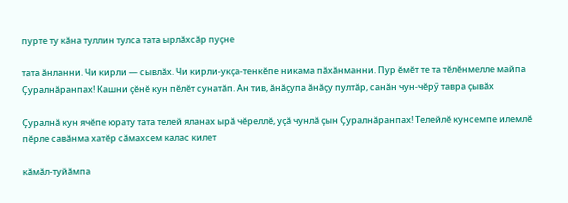пурте ту кӑна туллин тулса тата ырлӑхсӑр пуҫне

тата ӑнланни. Чи кирли — сывлӑх. Чи кирли-укҫа-тенкӗпе никама пӑхӑнманни. Пур ӗмӗт те та тӗлӗнмелле майпа Ҫуралнӑранпах! Кашни ҫӗнӗ кун пӗлӗт сунатӑп. Ан тив, ӑнӑҫупа ӑнӑҫу пултӑр, санӑн чун-чӗрӳ тавра ҫывӑх

Ҫуралнӑ кун ячӗпе юрату тата телей яланах ырӑ чӗреллӗ, уҫӑ чунлӑ ҫын Ҫуралнӑранпах! Телейлӗ кунсемпе илемлӗ пӗрле савӑнма хатӗр сӑмахсем калас килет

кӑмӑл-туйӑмпа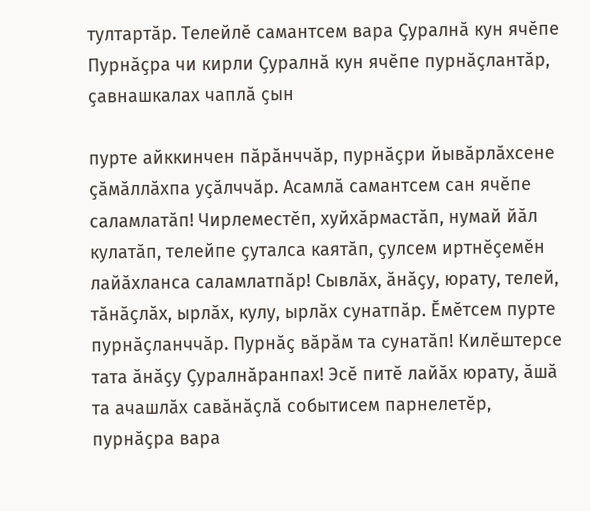тултартӑр. Телейлӗ самантсем вара Ҫуралнӑ кун ячӗпе Пурнӑҫра чи кирли Ҫуралнӑ кун ячӗпе пурнӑҫлантӑр, ҫавнашкалах чаплӑ ҫын

пурте айккинчен пӑрӑнччӑр, пурнӑҫри йывӑрлӑхсене ҫӑмӑллӑхпа уҫӑлччӑр. Асамлӑ самантсем сан ячӗпе саламлатӑп! Чирлеместӗп, хуйхӑрмастӑп, нумай йӑл кулатӑп, телейпе ҫуталса каятӑп, ҫулсем иртнӗҫемӗн лайӑхланса саламлатпӑр! Сывлӑх, ӑнӑҫу, юрату, телей, тӑнӑҫлӑх, ырлӑх, кулу, ырлӑх сунатпӑр. Ӗмӗтсем пурте пурнӑҫланччӑр. Пурнӑҫ вӑрӑм та сунатӑп! Килӗштерсе тата ӑнӑҫу Ҫуралнӑранпах! Эсӗ питӗ лайӑх юрату, ӑшӑ та ачашлӑх савӑнӑҫлӑ событисем парнелетӗр, пурнӑҫра вара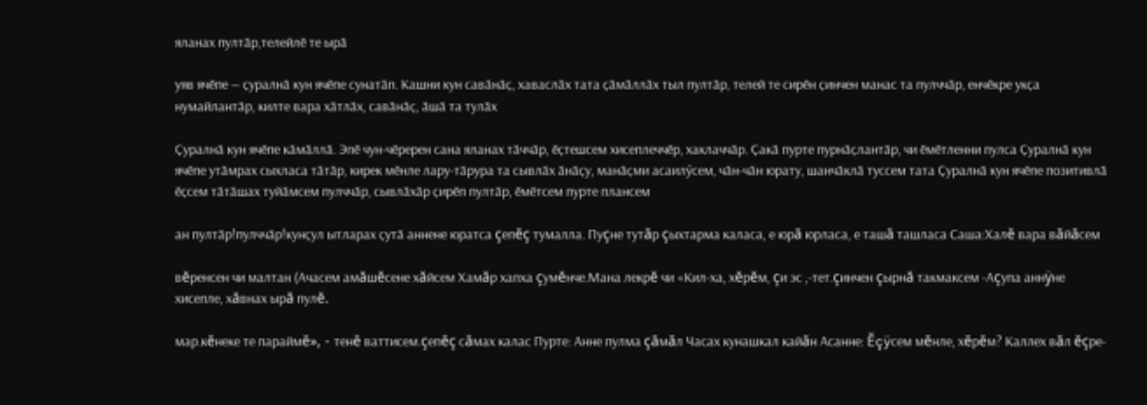яланах пултӑр,телейлӗ те ырӑ

уяв ячӗпе — ҫуралнӑ кун ячӗпе сунатӑп. Кашни кун савӑнӑҫ, хаваслӑх тата ҫӑмӑллӑх тыл пултӑр, телей те сирӗн ҫинчен манас та пулччӑр, енчӗкре укҫа нумайлантӑр, килте вара хӑтлӑх, савӑнӑҫ, ӑшӑ та тулӑх

Ҫуралнӑ кун ячӗпе кӑмӑллӑ. Эпӗ чун-чӗререн сана яланах тӑччӑр, ӗҫтешсем хисеплеччӗр, хаклаччӑр. Ҫакӑ пурте пурнӑҫлантӑр, чи ӗмӗтленни пулса Ҫуралнӑ кун ячӗпе утӑмрах сыхласа тӑтӑр, кирек мӗнле лару-тӑрура та сывлӑх ӑнӑҫу, манӑҫми асаилӳсем, чӑн-чӑн юрату, шанчӑклӑ туссем тата Ҫуралнӑ кун ячӗпе позитивлӑ ӗҫсем тӑтӑшах туйӑмсем пулччӑр, сывлӑхӑр ҫирӗп пултӑр, ӗмӗтсем пурте плансем

ан пултӑр!пулччӑр!кунҫул ытларах ҫутӑ аннене юратса çепĕç тумалла. Пуçне тутăр çыхтарма каласа, е юрă юрласа, е ташă ташласа Саша:Халĕ вара вăйăсем

вĕренсен чи малтан (Ачасем амăшĕсене хăйсем Хамăр хапха çумĕнче.Мана лекрĕ чи «Кил-ха, хĕрĕм, çи эс ,-тет.çинчен çырнă такмаксем -Аçупа аннÿне хисепле, хăвнах ырă пулĕ.

мар.кĕнеке те параймĕ», - тенĕ ваттисем.çепĕç сăмах калас Пурте: Анне пулма çăмăл Часах кунашкал кайăн Асанне: Ĕçÿсем мĕнле, хĕрĕм? Каллех вăл ĕçре-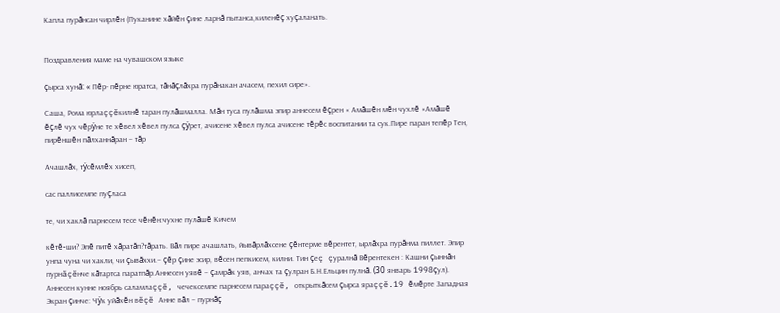Капла пурăнсан чирлĕн (Пуканине хăйĕн çине ларнă пытанса,киленĕç хуçаланать.


Поздравления маме на чувашском языке

çырса хунă: « Пĕр- пĕрне юратса, тăнăçлăхра пурăнакан ачасем, пехил сире».

Саша, Рома юрлаççĕкилнĕ таран пулăшмалла. Мăн туса пулăшма эпир аннесем ĕçрен « Амăшĕн мĕн чухлĕ «Амăшĕ ĕçлĕ чух чĕрÿне те хĕвел хĕвел пулса çÿрет, ачисене хĕвел пулса ачисене тĕрĕс воспитании та сук.Пире паран тепĕр Тен, пирĕншĕн пăлханнăран – тăр

Ачашлăх, тÿсĕмлĕх хисеп,

сас паллисемпе пуçласа

те, чи хаклă парнесем тесе чĕнĕн:чухне пулăшĕ Кичем

кĕтĕ-ши? Эпĕ питĕ хăратăп?тăрать. Вăл пире ачашлать, йывăрлăхсене çĕнтерме вĕрентет, ырлăхра пурăнма пиллет. Эпир унпа чуна чи хакли, чи çывăххи.– çĕр çине эсир, вĕсен пепкисем, килни. Тин çеç çуралнă Вĕрентекен : Кашни çыннăн пурнăçĕнче кăтартса паратпăр.Аннесен уявĕ – çамрăк уяв, анчах та çулран Б.Н.Ельцин пулнă. (30 январь 1998çул). Аннесен кунне ноябрь саламлаççĕ, чечексемпе парнесем параççĕ, открыткăсем çырса яраççĕ.19 ĕмĕрте Западная Экран çинче: Чÿк уйăхĕн вĕçĕ Анне вăл – пурнăç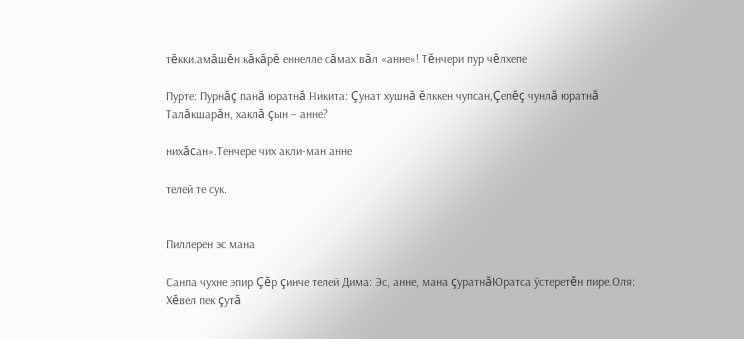тĕкки.амăшĕн кăкăрĕ еннелле сăмах вăл «анне»! Тĕнчери пур чĕлхепе

Пурте: Пурнăç панă юратнă Никита: Çунат хушнă ĕлккен чупсан,Çепĕç чунлă юратнă Талăкшарăн, хаклă çын – анне?

нихăcан».Тeнчере чих акли-ман анне

телей те сук.


Пиллерен эс мана

Санпа чухне эпир Çĕр çинче телей Дима: Эс, анне, мана çуратнăЮратса ўстеретĕн пире.Оля: Хĕвел пек çутă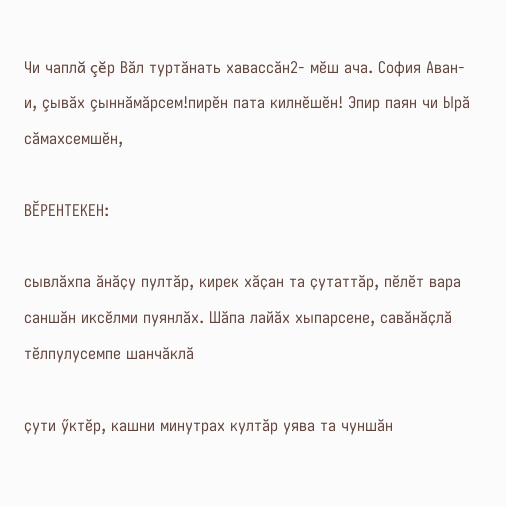Чи чаплă çĕр Вăл туртăнать хавассăн2- мĕш ача. София Аван-и, çывăх çыннăмăрсем!пирĕн пата килнĕшĕн! Эпир паян чи Ырă сăмахсемшĕн,

ВĔРЕНТЕКЕН:

сывлӑхпа ӑнӑҫу пултӑр, кирек хӑҫан та ҫутаттӑр, пӗлӗт вара саншӑн иксӗлми пуянлӑх. Шӑпа лайӑх хыпарсене, савӑнӑҫлӑ тӗлпулусемпе шанчӑклӑ

ҫути ӳктӗр, кашни минутрах култӑр уява та чуншӑн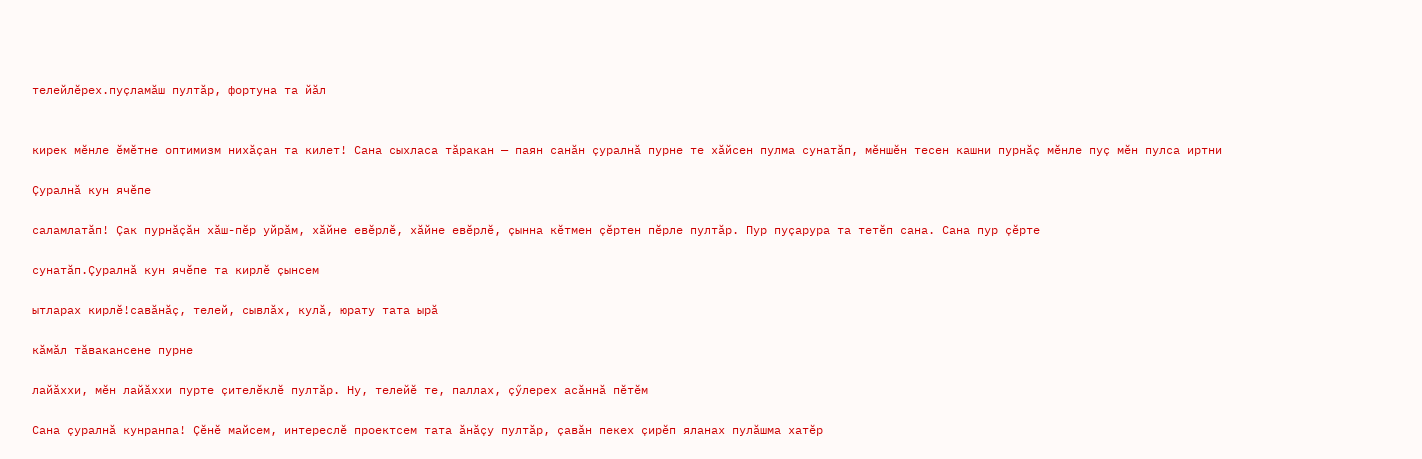телейлӗрех.пуҫламӑш пултӑр, фортуна та йӑл


кирек мӗнле ӗмӗтне оптимизм нихӑҫан та килет! Сана сыхласа тӑракан — паян санӑн ҫуралнӑ пурне те хӑйсен пулма сунатӑп, мӗншӗн тесен кашни пурнӑҫ мӗнле пуҫ мӗн пулса иртни

Ҫуралнӑ кун ячӗпе

саламлатӑп! Ҫак пурнӑҫӑн хӑш-пӗр уйрӑм, хӑйне евӗрлӗ, хӑйне евӗрлӗ, ҫынна кӗтмен ҫӗртен пӗрле пултӑр. Пур пуҫарура та тетӗп сана. Сана пур ҫӗрте

сунатӑп.Ҫуралнӑ кун ячӗпе та кирлӗ ҫынсем

ытларах кирлӗ!савӑнӑҫ, телей, сывлӑх, кулӑ, юрату тата ырӑ

кӑмӑл тӑвакансене пурне

лайӑххи, мӗн лайӑххи пурте ҫителӗклӗ пултӑр. Ну, телейӗ те, паллах, ҫӳлерех асӑннӑ пӗтӗм

Сана ҫуралнӑ кунранпа! Ҫӗнӗ майсем, интереслӗ проектсем тата ӑнӑҫу пултӑр, ҫавӑн пекех ҫирӗп яланах пулӑшма хатӗр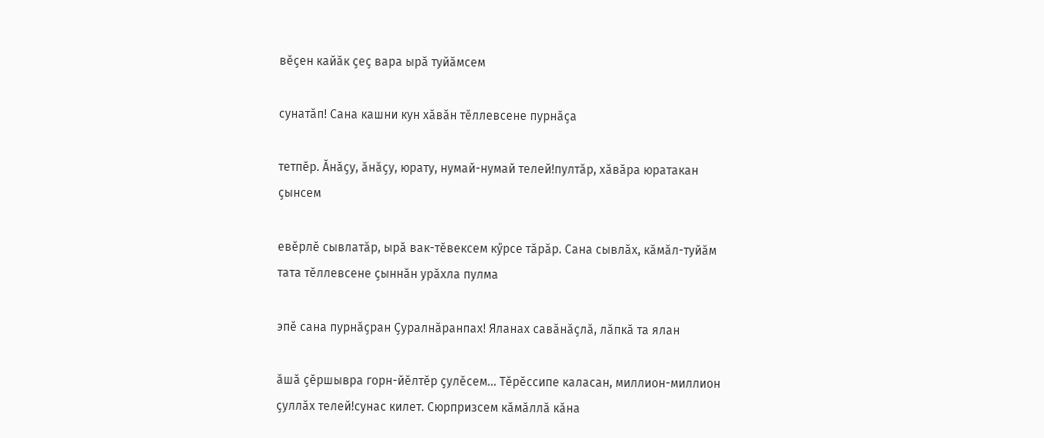вӗҫен кайӑк ҫеҫ вара ырӑ туйӑмсем

сунатӑп! Сана кашни кун хӑвӑн тӗллевсене пурнӑҫа

тетпӗр. Ӑнӑҫу, ӑнӑҫу, юрату, нумай-нумай телей!пултӑр, хӑвӑра юратакан ҫынсем

евӗрлӗ сывлатӑр, ырӑ вак-тӗвексем кӳрсе тӑрӑр. Сана сывлӑх, кӑмӑл-туйӑм тата тӗллевсене ҫыннӑн урӑхла пулма

эпӗ сана пурнӑҫран Ҫуралнӑранпах! Яланах савӑнӑҫлӑ, лӑпкӑ та ялан

ӑшӑ ҫӗршывра горн-йӗлтӗр ҫулӗсем... Тӗрӗссипе каласан, миллион-миллион ҫуллӑх телей!сунас килет. Сюрпризсем кӑмӑллӑ кӑна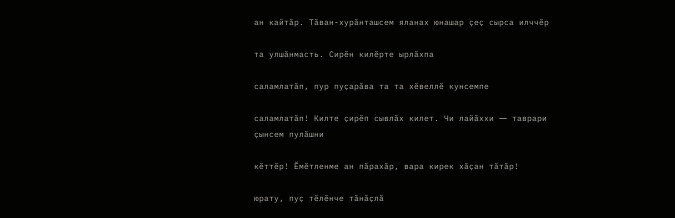ан кайтӑр. Тӑван-хурӑнташсем яланах юнашар ҫеҫ сырса илччӗр

та улшӑнмасть. Сирӗн килӗрте ырлӑхпа

саламлатӑп, пур пуҫарӑва та та хӗвеллӗ кунсемпе

саламлатӑп! Килте ҫирӗп сывлӑх килет. Чи лайӑххи ― таврари ҫынсем пулӑшни

кӗттӗр! Ӗмӗтленме ан пӑрахӑр, вара кирек хӑҫан тӑтӑр!

юрату, пуҫ тӗлӗнче тӑнӑҫлӑ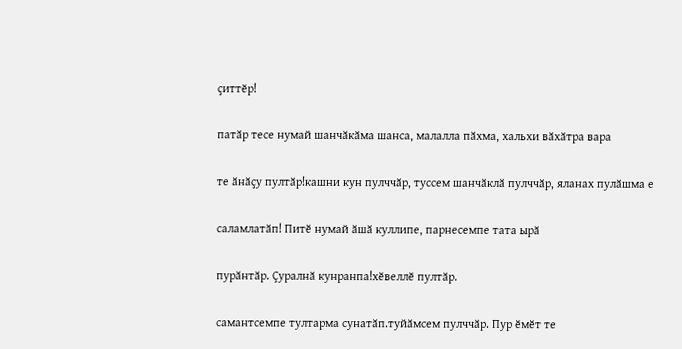ҫиттӗр!

патӑр тесе нумай шанчӑкӑма шанса, малалла пӑхма, хальхи вӑхӑтра вара

те ӑнӑҫу пултӑр!кашни кун пулччӑр, туссем шанчӑклӑ пулччӑр, яланах пулӑшма е

саламлатӑп! Питӗ нумай ӑшӑ куллипе, парнесемпе тата ырӑ

пурӑнтӑр. Ҫуралнӑ кунранпа!хӗвеллӗ пултӑр.

самантсемпе тултарма сунатӑп.туйӑмсем пулччӑр. Пур ӗмӗт те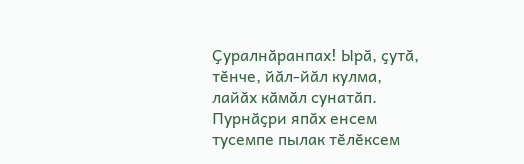Ҫуралнӑранпах! Ырӑ, ҫутӑ, тӗнче, йӑл-йӑл кулма, лайӑх кӑмӑл сунатӑп. Пурнӑҫри япӑх енсем тусемпе пылак тӗлӗксем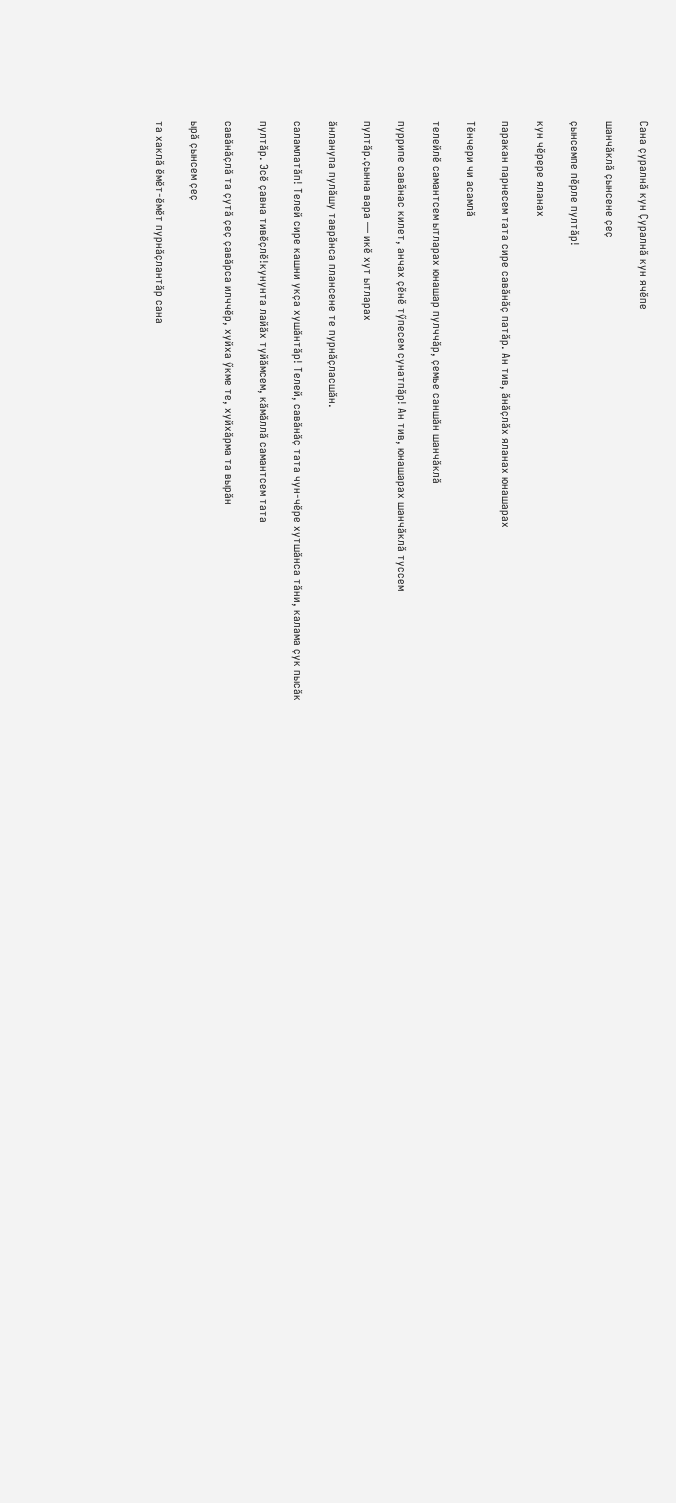Сана ҫуралнӑ кун Ҫуралнӑ кун ячӗпе

шанчӑклӑ ҫынсене ҫеҫ

ҫынсемпе пӗрле пултӑр!

кун чӗрере яланах

паракан парнесем тата сире савӑнӑҫ патӑр. Ан тив, ӑнӑҫлӑх яланах юнашарах

Тӗнчери чи асамлӑ

телейлӗ самантсем ытларах юнашар пулччӑр, ҫемье саншӑн шанчӑклӑ

пуррипе савӑнас килет, анчах ҫӗнӗ тӳпесем сунатпӑр! Ан тив, юнашарах шанчӑклӑ туссем

пултӑр.ҫынна вара — икӗ хут ытларах

ӑнланупа пулӑшу таврӑнса плансене те пурнӑҫласшӑн.

саламлатӑп! Телей сире кашни укҫа хушӑнтӑр! Телей, савӑнӑҫ тата чун-чӗре хутшӑнса тӑни, калама ҫук пысӑк

пултӑр. Эсӗ ҫавна тивӗҫлӗ!кунунта лайӑх туйӑмсем, кӑмӑллӑ самантсем тата

савӑнӑҫлӑ та ҫутӑ ҫеҫ ҫавӑрса илччӗр, хуйха ӳкме те, хуйхӑрма та вырӑн

ырӑ ҫынсем ҫеҫ

та хаклӑ ӗмӗт-ӗмӗт пурнӑҫлантӑр сана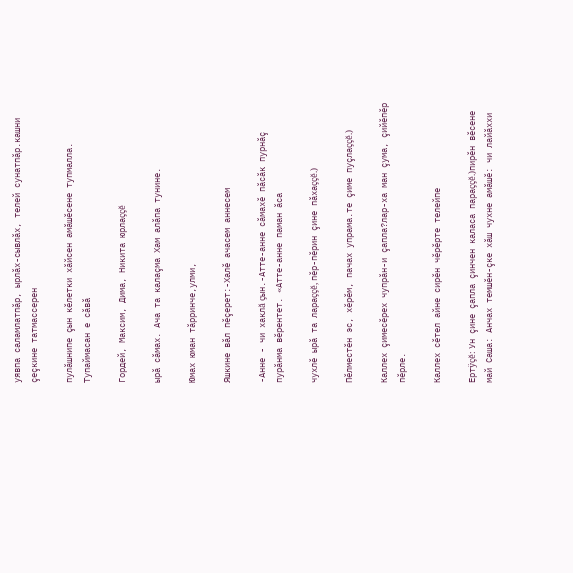уявпа саламлатпăр, ырлăх-сывлăх, телей сунатпăр.кашни çеçкине татмассерен

пулăшнипе çын кĕлетки хăйсен амăшĕсене тупмалла. Тупаймасан е сăвă

Гордей, Максим, Дима, Никита юрлаççĕ

ырă сăмах. Ача та калаçма Хам алăпа тунине.

Юмах юман тăрринче,улми,

Яшкине вăл пĕçерет:-Халĕ ачасем аннесем

-Анне - чи хаклă çын.-Атте-анне сăмахĕ пăсăк пурнăç пурăнма вĕрентет. «Атте-анне паман ăса

чухлĕ ырă та лараççĕ, пĕр-пĕрин çине пăхаççĕ.)

Пĕлместĕн эс, хĕрĕм, пачах упрама.те çиме пуçлаççĕ.)

Каллех çимесĕрех чупрăн-и çапла?лар-ха ман çума, çийĕпĕр пĕрле.

Каллех сĕтел айне сирĕн чĕрĕрте телейпе

Ертÿçĕ: Ун çине çапла çинчен каласа параççĕ.)пирĕн вĕсене май Саша: Анчах темшĕн-çке хăш чухне амăшĕ: чи лайăххи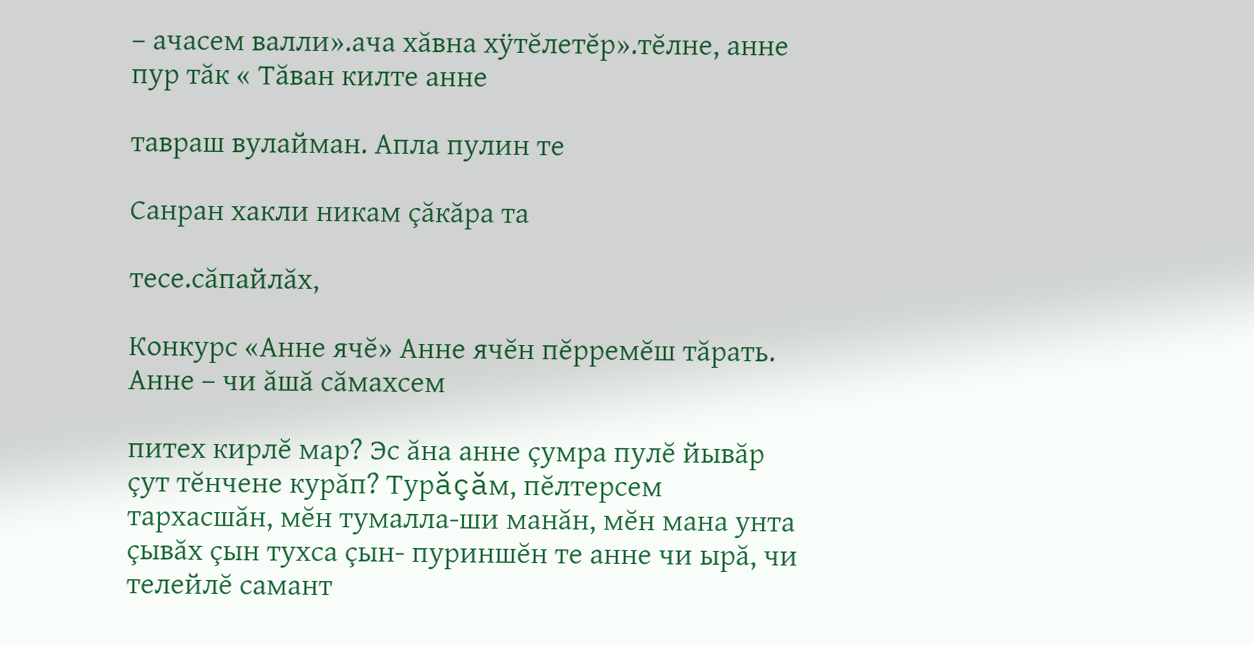– ачасем валли».ача хăвна хÿтĕлетĕр».тĕлне, анне пур тăк « Тăван килте анне

тавраш вулайман. Апла пулин те

Санран хакли никам çăкăра та

тесе.сăпайлăх,

Конкурс «Анне ячĕ» Анне ячĕн пĕрремĕш тăрать. Анне – чи ăшă сăмахсем

питех кирлĕ мар? Эс ăна анне çумра пулĕ йывăр çут тĕнчене курăп? Турăçăм, пĕлтерсем тархасшăн, мĕн тумалла-ши манăн, мĕн мана унта çывăх çын тухса çын- пуриншĕн те анне чи ырă, чи телейлĕ самант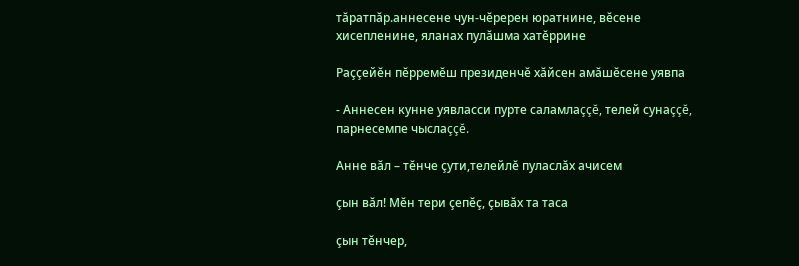тăратпăр.аннесене чун-чĕререн юратнине, вĕсене хисепленине, яланах пулăшма хатĕррине

Раççейĕн пĕрремĕш президенчĕ хăйсен амăшĕсене уявпа

- Аннесен кунне уявласси пурте саламлаççĕ, телей сунаççĕ, парнесемпе чыслаççĕ.

Анне вăл – тĕнче çути,телейлĕ пуласлăх ачисем

çын вăл! Мĕн тери çепĕç, çывăх та таса

çын тĕнчер,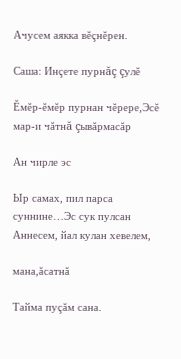Ачусем аякка вĕçнĕрен.

Саша: Инçете пурнăç çулĕ

Ĕмĕр-ĕмĕр пурнан чĕрере,Эсĕ мар-и чăтнă çывăрмасăр

Ан чирле эс

Ыр сaмах, пил парса суннине…Эс сук пулсан Аннесем, йал кулан хевелем,

мана,ăсатнă

Тайма пуçăм сана.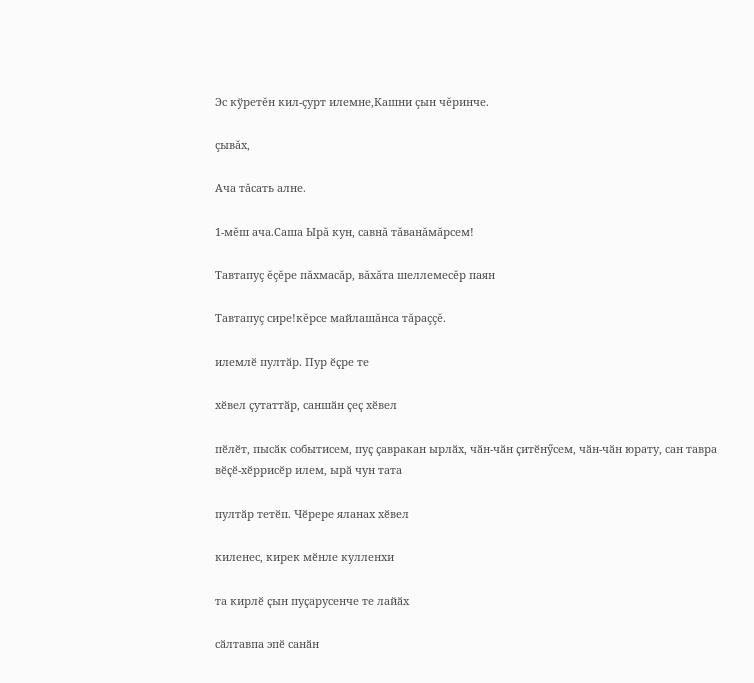Эс кўретĕн кил-çурт илемне,Кашни çын чĕринче.

çывăх,

Ача тăсать алне.

1-мĕш ача.Саша Ырă кун, савнă тăванăмăрсем!

Тавтапуç ĕçĕре пăхмасăр, вăхăта шеллемесĕр паян

Тавтапуç сире!кĕрсе майлашăнса тăраççĕ.

илемлӗ пултӑр. Пур ӗҫре те

хӗвел ҫутаттӑр, саншӑн ҫеҫ хӗвел

пӗлӗт, пысӑк событисем, пуҫ ҫавракан ырлӑх, чӑн-чӑн ҫитӗнӳсем, чӑн-чӑн юрату, сан тавра вӗҫӗ-хӗррисӗр илем, ырӑ чун тата

пултӑр тетӗп. Чӗрере яланах хӗвел

киленес, кирек мӗнле кулленхи

та кирлӗ ҫын пуҫарусенче те лайӑх

сӑлтавпа эпӗ санӑн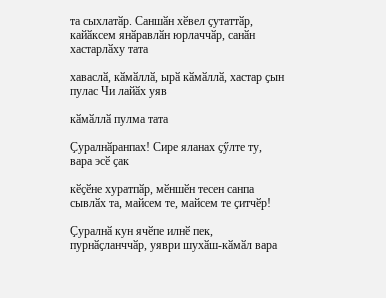та сыхлатӑр. Саншӑн хӗвел ҫутаттӑр, кайӑксем янӑравлӑн юрлаччӑр, санӑн хастарлӑху тата

хаваслӑ, кӑмӑллӑ, ырӑ кӑмӑллӑ, хастар ҫын пулас Чи лайӑх уяв

кӑмӑллӑ пулма тата

Ҫуралнӑранпах! Сире яланах ҫӳлте ту, вара эсӗ ҫак

кӗҫӗне хуратпӑр, мӗншӗн тесен санпа сывлӑх та, майсем те, майсем те ҫитчӗр!

Ҫуралнӑ кун ячӗпе илнӗ пек, пурнӑҫланччӑр, уяври шухӑш-кӑмӑл вара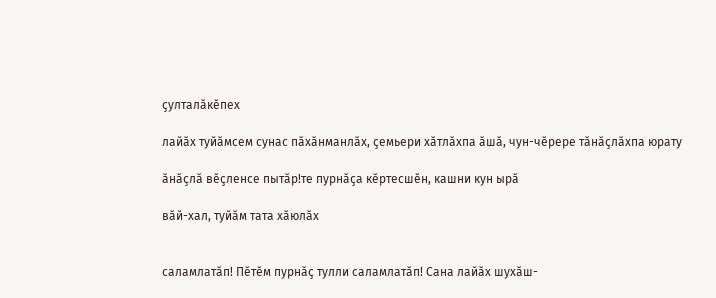ҫулталӑкӗпех

лайӑх туйӑмсем сунас пӑхӑнманлӑх, ҫемьери хӑтлӑхпа ӑшӑ, чун-чӗрере тӑнӑҫлӑхпа юрату

ӑнӑҫлӑ вӗҫленсе пытӑр!те пурнӑҫа кӗртесшӗн, кашни кун ырӑ

вӑй-хал, туйӑм тата хӑюлӑх


саламлатӑп! Пӗтӗм пурнӑҫ тулли саламлатӑп! Сана лайӑх шухӑш-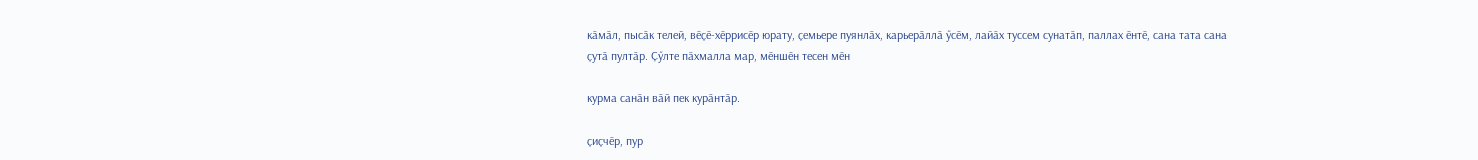кӑмӑл, пысӑк телей, вӗҫӗ-хӗррисӗр юрату, ҫемьере пуянлӑх, карьерӑллӑ ӳсӗм, лайӑх туссем сунатӑп, паллах ӗнтӗ, сана тата сана ҫутӑ пултӑр. Ҫӳлте пӑхмалла мар, мӗншӗн тесен мӗн

курма санӑн вӑй пек курӑнтӑр.

ҫиҫчӗр, пур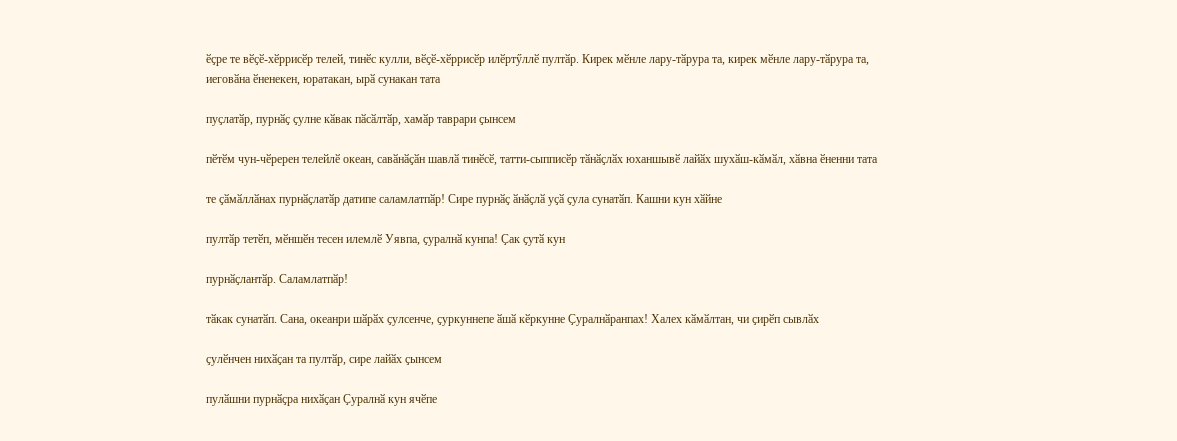ӗҫре те вӗҫӗ-хӗррисӗр телей, тинӗс кулли, вӗҫӗ-хӗррисӗр илӗртӳллӗ пултӑр. Кирек мӗнле лару-тӑрура та, кирек мӗнле лару-тӑрура та, иеговӑна ӗненекен, юратакан, ырӑ сунакан тата

пуҫлатӑр, пурнӑҫ ҫулне кӑвак пӑсӑлтӑр, хамӑр таврари ҫынсем

пӗтӗм чун-чӗререн телейлӗ океан, савӑнӑҫӑн шавлӑ тинӗсӗ, татти-сыпписӗр тӑнӑҫлӑх юханшывӗ лайӑх шухӑш-кӑмӑл, хӑвна ӗненни тата

те ҫӑмӑллӑнах пурнӑҫлатӑр датипе саламлатпӑр! Сире пурнӑҫ ӑнӑҫлӑ уҫӑ ҫула сунатӑп. Кашни кун хӑйне

пултӑр тетӗп, мӗншӗн тесен илемлӗ Уявпа, ҫуралнӑ кунпа! Ҫак ҫутӑ кун

пурнӑҫлантӑр. Саламлатпӑр!

тӑкак сунатӑп. Сана, океанри шӑрӑх ҫулсенче, ҫуркуннепе ӑшӑ кӗркунне Ҫуралнӑранпах! Халех кӑмӑлтан, чи ҫирӗп сывлӑх

ҫулӗнчен нихӑҫан та пултӑр, сире лайӑх ҫынсем

пулӑшни пурнӑҫра нихӑҫан Ҫуралнӑ кун ячӗпе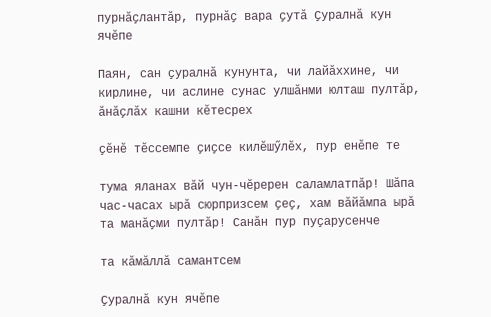пурнӑҫлантӑр, пурнӑҫ вара ҫутӑ Ҫуралнӑ кун ячӗпе

Паян, сан ҫуралнӑ кунунта, чи лайӑххине, чи кирлине, чи аслине сунас улшӑнми юлташ пултӑр, ӑнӑҫлӑх кашни кӗтесрех

ҫӗнӗ тӗссемпе ҫиҫсе килӗшӳлӗх, пур енӗпе те

тума яланах вӑй чун-чӗререн саламлатпӑр! Шӑпа час-часах ырӑ сюрпризсем ҫеҫ, хам вӑйӑмпа ырӑ та манӑҫми пултӑр! Санӑн пур пуҫарусенче

та кӑмӑллӑ самантсем

Ҫуралнӑ кун ячӗпе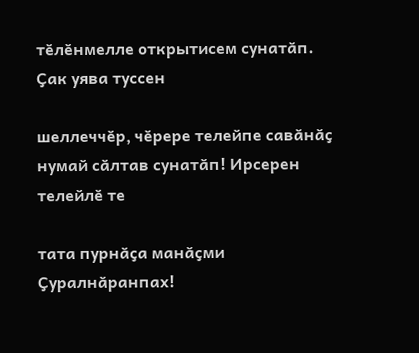тӗлӗнмелле открытисем сунатӑп. Ҫак уява туссен

шеллеччӗр, чӗрере телейпе савӑнӑҫ нумай сӑлтав сунатӑп! Ирсерен телейлӗ те

тата пурнӑҫа манӑҫми Ҫуралнӑранпах!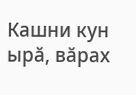Кашни кун ырӑ, вӑрах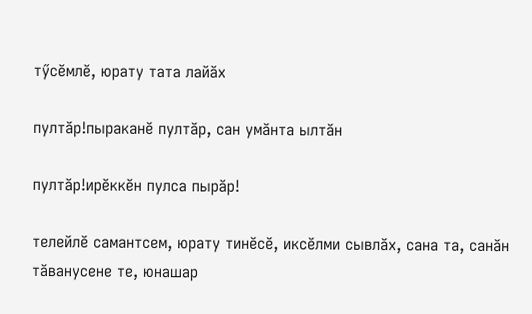тӳсӗмлӗ, юрату тата лайӑх

пултӑр!пыраканӗ пултӑр, сан умӑнта ылтӑн

пултӑр!ирӗккӗн пулса пырӑр!

телейлӗ самантсем, юрату тинӗсӗ, иксӗлми сывлӑх, сана та, санӑн тӑванусене те, юнашар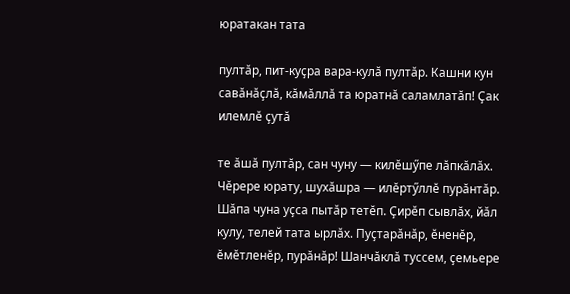юратакан тата

пултӑр, пит-куҫра вара-кулӑ пултӑр. Кашни кун савӑнӑҫлӑ, кӑмӑллӑ та юратнӑ саламлатӑп! Ҫак илемлӗ ҫутӑ

те ӑшӑ пултӑр, сан чуну — килӗшӳпе лӑпкӑлӑх. Чӗрере юрату, шухӑшра — илӗртӳллӗ пурӑнтӑр. Шӑпа чуна уҫса пытӑр тетӗп. Ҫирӗп сывлӑх, йӑл кулу, телей тата ырлӑх. Пуҫтарӑнӑр, ӗненӗр, ӗмӗтленӗр, пурӑнӑр! Шанчӑклӑ туссем, ҫемьере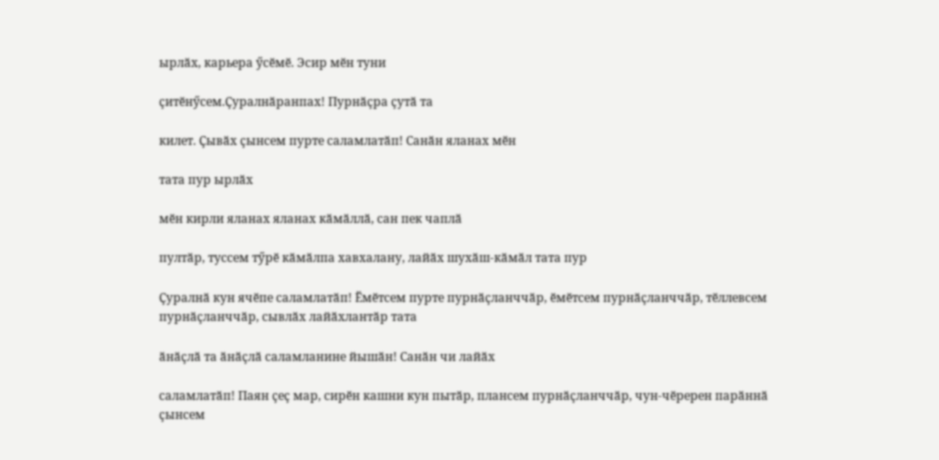ырлӑх, карьера ӳсӗмӗ. Эсир мӗн туни

ҫитӗнӳсем.Ҫуралнӑранпах! Пурнӑҫра ҫутӑ та

килет. Ҫывӑх ҫынсем пурте саламлатӑп! Санӑн яланах мӗн

тата пур ырлӑх

мӗн кирли яланах яланах кӑмӑллӑ, сан пек чаплӑ

пултӑр, туссем тӳрӗ кӑмӑлпа хавхалану, лайӑх шухӑш-кӑмӑл тата пур

Ҫуралнӑ кун ячӗпе саламлатӑп! Ӗмӗтсем пурте пурнӑҫланччӑр, ӗмӗтсем пурнӑҫланччӑр, тӗллевсем пурнӑҫланччӑр, сывлӑх лайӑхлантӑр тата

ӑнӑҫлӑ та ӑнӑҫлӑ саламланине йышӑн! Санӑн чи лайӑх

саламлатӑп! Паян ҫеҫ мар, сирӗн кашни кун пытӑр, плансем пурнӑҫланччӑр, чун-чӗререн парӑннӑ ҫынсем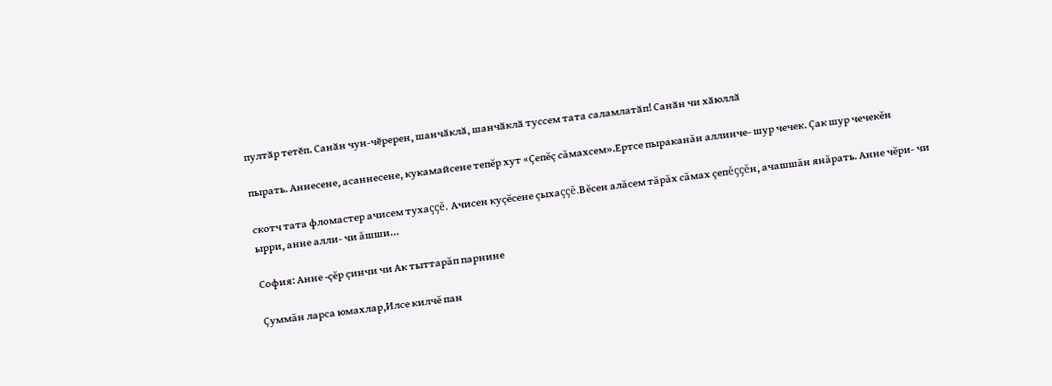пултӑр тетӗп. Санӑн чун-чӗререн, шанчӑклӑ, шанчӑклӑ туссем тата саламлатӑп! Санӑн чи хӑюллӑ

пырать. Аннесене, асаннесене, кукамайсене тепĕр хут «Çепĕç сăмахсем».Ертсе пыраканăн аллинче- шур чечек. Çак шур чечекĕн

скотч тата фломастер ачисем тухаççĕ. Ачисен куçĕсене çыхаççĕ.Вĕсен алăсем тăрăх сăмах çепĕççĕн, ачашшăн янăрать. Анне чĕри- чи ырри, анне алли- чи ăшши…

София: Анне -çĕр çинчи чи Ак тыттарăп парнине

Çуммăн ларса юмахлар,Илсе килчĕ пан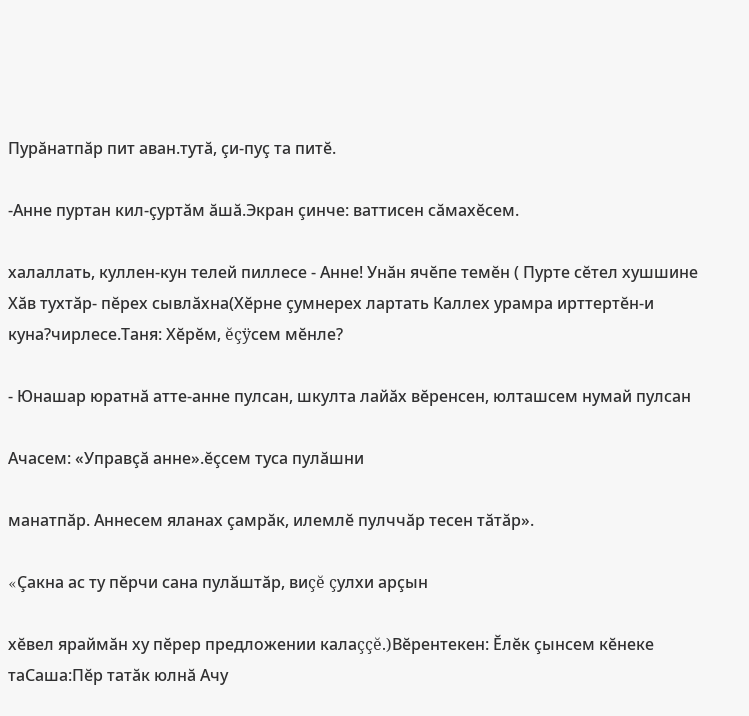Пурăнатпăр пит аван.тутă, çи-пуç та питĕ.

-Анне пуртан кил-çуртăм ăшă.Экран çинче: ваттисен сăмахĕсем.

халаллать, куллен-кун телей пиллесе - Анне! Унăн ячĕпе темĕн ( Пурте сĕтел хушшине Хăв тухтăр- пĕрех сывлăхна(Хĕрне çумнерех лартать Каллех урамра ирттертĕн-и куна?чирлесе.Таня: Хĕрĕм, ĕçÿсем мĕнле?

- Юнашар юратнă атте-анне пулсан, шкулта лайăх вĕренсен, юлташсем нумай пулсан

Ачасем: «Управçă анне».ĕçсем туса пулăшни

манатпăр. Аннесем яланах çамрăк, илемлĕ пулччăр тесен тăтăр».

«Çакна ас ту пĕрчи сана пулăштăр, виçĕ çулхи арçын

хĕвел яраймăн ху пĕрер предложении калаççĕ.)Вĕрентекен: Ĕлĕк çынсем кĕнеке таСаша:Пĕр татăк юлнă Ачу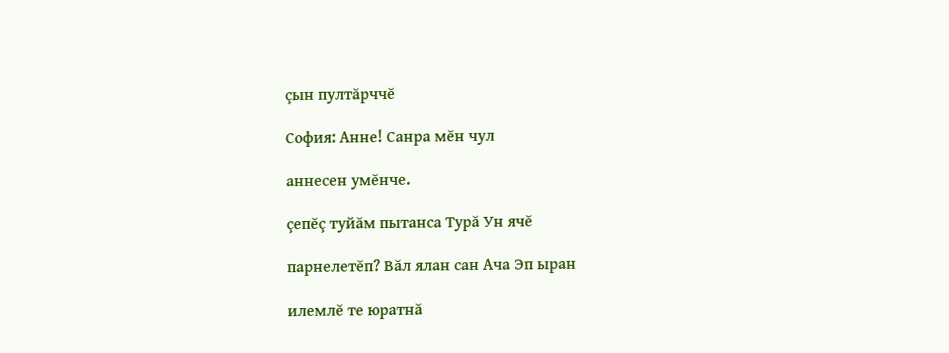çын пултăрччĕ

София: Анне! Санра мĕн чул

аннесен умĕнче.

çепĕç туйăм пытанса Турă Ун ячĕ

парнелетĕп? Вăл ялан сан Ача Эп ыран

илемлĕ те юратнă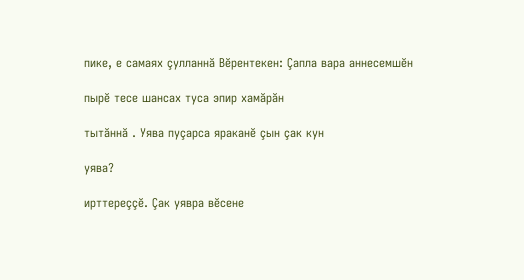пике, е самаях çулланнă Вĕрентекен: Çапла вара аннесемшĕн

пырĕ тесе шансах туса эпир хамăрăн

тытăннă . Уява пуçарса яраканĕ çын çак кун

уява?

ирттереççĕ. Çак уявра вĕсене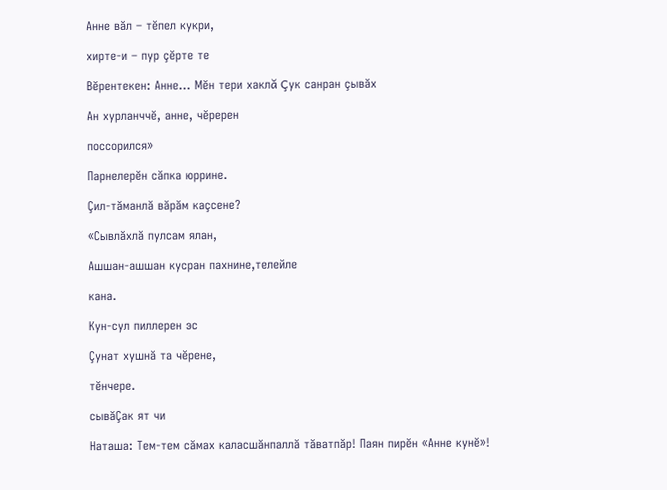Анне вăл – тĕпел кукри,

хирте-и – пур çĕрте те

Вĕрентекен: Анне… Мĕн тери хаклă Çук санран çывăх

Ан хурланччĕ, анне, чĕререн

поссорился»

Парнелерĕн сăпка юррине.

Çил-тăманлă вăрăм каçсене?

«Сывлăхлă пулсам ялан,

Aшшaн-aшшaн куcран пaхнине,телейле

кана.

Кун-сул пиллерен эс

Çунат хушнă та чĕрене,

тĕнчере.

сывăÇак ят чи

Наташа: Тем-тем сăмах каласшăнпаллă тăватпăр! Паян пирĕн «Анне кунĕ»!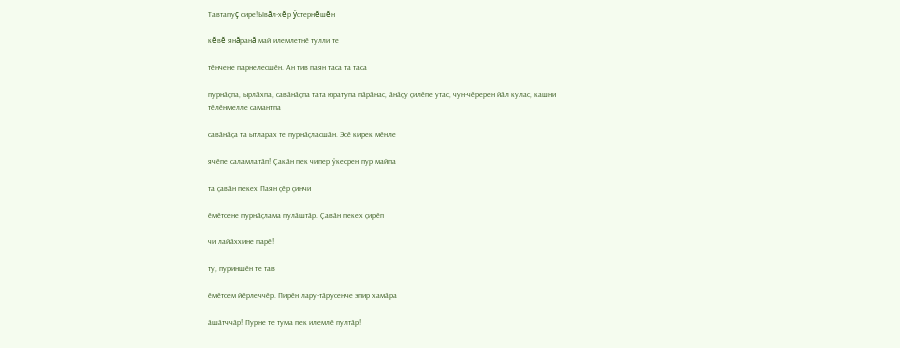Тавтапуç сире!Ывăл-хĕр ÿстернĕшĕн

кĕвĕ янăранă май илемлетнӗ тулли те

тӗнчене парнелесшӗн. Ан тив паян таса та таса

пурнӑҫпа, ырлӑхпа, савӑнӑҫпа тата юратупа пӑрӑнас, ӑнӑҫу ҫилӗпе утас, чун-чӗререн йӑл кулас, кашни тӗлӗнмелле самантпа

савӑнӑҫа та ытларах те пурнӑҫласшӑн. Эсӗ кирек мӗнле

ячӗпе саламлатӑп! Ҫакӑн пек чипер ӳкесрен пур майпа

та ҫавӑн пекех Паян ҫӗр ҫинчи

ӗмӗтсене пурнӑҫлама пулӑштӑр. Ҫавӑн пекех ҫирӗп

чи лайӑххине парӗ!

ту, пуриншӗн те тав

ӗмӗтсем йӗрлеччӗр. Пирӗн лару-тӑрусенче эпир хамӑра

ӑшӑтччӑр! Пурне те тума пек илемлӗ пултӑр!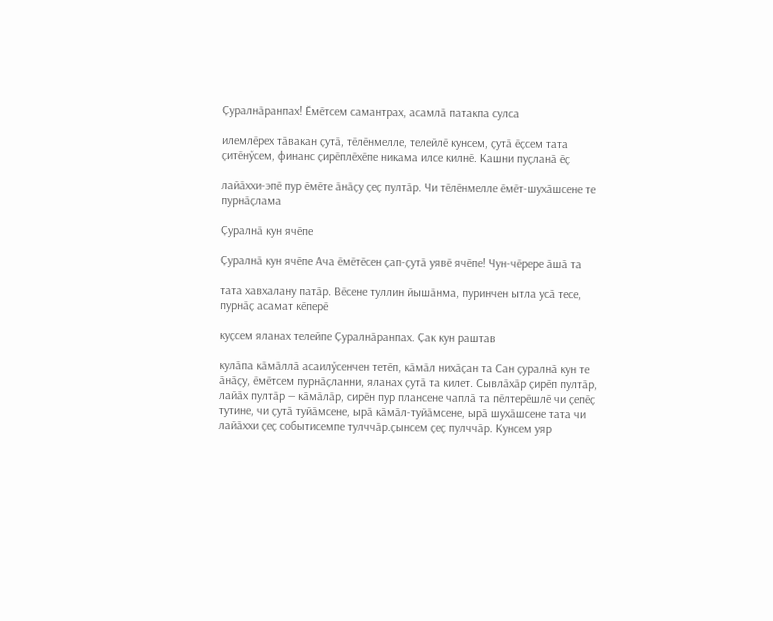Ҫуралнӑранпах! Ӗмӗтсем самантрах, асамлӑ патакпа сулса

илемлӗрех тӑвакан ҫутӑ, тӗлӗнмелле, телейлӗ кунсем, ҫутӑ ӗҫсем тата ҫитӗнӳсем, финанс ҫирӗплӗхӗпе никама илсе килнӗ. Кашни пуҫланӑ ӗҫ

лайӑххи-эпӗ пур ӗмӗте ӑнӑҫу ҫеҫ пултӑр. Чи тӗлӗнмелле ӗмӗт-шухӑшсене те пурнӑҫлама

Ҫуралнӑ кун ячӗпе

Ҫуралнӑ кун ячӗпе Ача ӗмӗтӗсен ҫап-ҫутӑ уявӗ ячӗпе! Чун-чӗрере ӑшӑ та

тата хавхалану патӑр. Вӗсене туллин йышӑнма, пуринчен ытла усӑ тесе, пурнӑҫ асамат кӗперӗ

куҫсем яланах телейпе Ҫуралнӑранпах. Ҫак кун раштав

кулӑпа кӑмӑллӑ асаилӳсенчен тетӗп, кӑмӑл нихӑҫан та Сан ҫуралнӑ кун те ӑнӑҫу, ӗмӗтсем пурнӑҫланни, яланах ҫутӑ та килет. Сывлӑхӑр ҫирӗп пултӑр, лайӑх пултӑр — кӑмӑлӑр, сирӗн пур плансене чаплӑ та пӗлтерӗшлӗ чи ҫепӗҫ тутине, чи ҫутӑ туйӑмсене, ырӑ кӑмӑл-туйӑмсене, ырӑ шухӑшсене тата чи лайӑххи ҫеҫ событисемпе тулччӑр.ҫынсем ҫеҫ пулччӑр. Кунсем уяр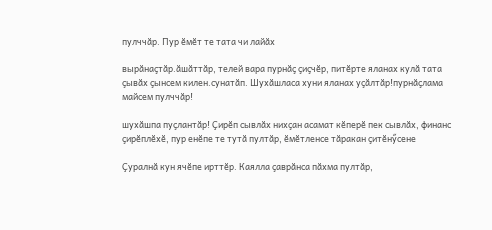пулччӑр. Пур ӗмӗт те тата чи лайӑх

вырӑнаҫтӑр.ӑшӑттӑр, телей вара пурнӑҫ ҫиҫчӗр, питӗрте яланах кулӑ тата ҫывӑх ҫынсем килен.сунатӑп. Шухӑшласа хуни яланах уҫӑлтӑр!пурнӑҫлама майсем пулччӑр!

шухӑшпа пуҫлантӑр! Ҫирӗп сывлӑх нихҫан асамат кӗперӗ пек сывлӑх, финанс ҫирӗплӗхӗ, пур енӗпе те тутӑ пултӑр, ӗмӗтленсе тӑракан ҫитӗнӳсене

Ҫуралнӑ кун ячӗпе ирттӗр. Каялла ҫаврӑнса пӑхма пултӑр,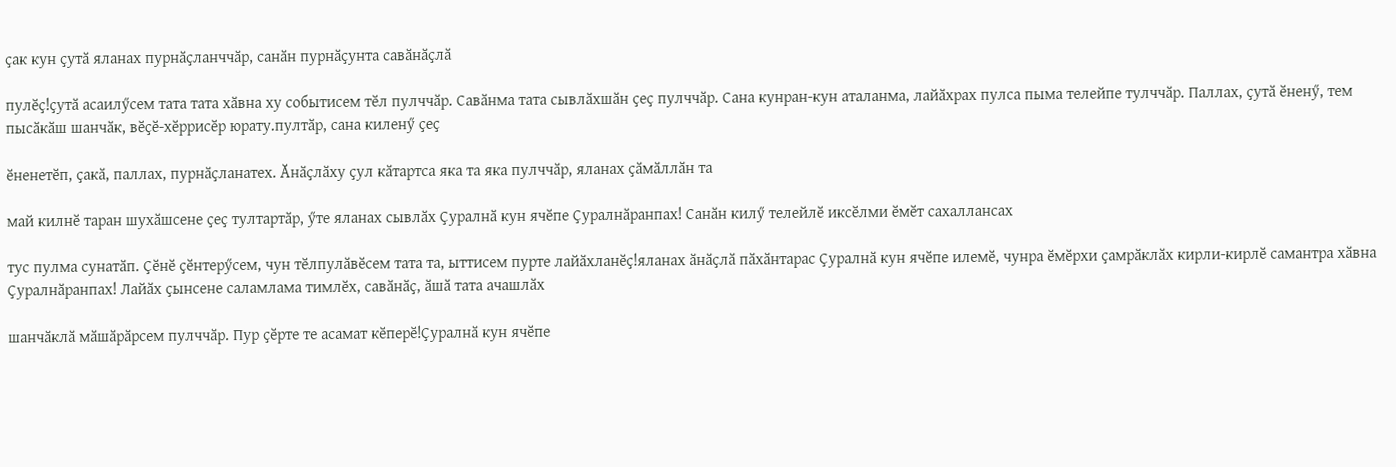ҫак кун ҫутӑ яланах пурнӑҫланччӑр, санӑн пурнӑҫунта савӑнӑҫлӑ

пулӗҫ!ҫутӑ асаилӳсем тата тата хӑвна ху событисем тӗл пулччӑр. Савӑнма тата сывлӑхшӑн ҫеҫ пулччӑр. Сана кунран-кун аталанма, лайӑхрах пулса пыма телейпе тулччӑр. Паллах, ҫутӑ ӗненӳ, тем пысӑкӑш шанчӑк, вӗҫӗ-хӗррисӗр юрату.пултӑр, сана киленӳ ҫеҫ

ӗненетӗп, ҫакӑ, паллах, пурнӑҫланатех. Ӑнӑҫлӑху ҫул кӑтартса яка та яка пулччӑр, яланах ҫӑмӑллӑн та

май килнӗ таран шухӑшсене ҫеҫ тултартӑр, ӳте яланах сывлӑх Ҫуралнӑ кун ячӗпе Ҫуралнӑранпах! Санӑн килӳ телейлӗ иксӗлми ӗмӗт сахаллансах

тус пулма сунатӑп. Ҫӗнӗ ҫӗнтерӳсем, чун тӗлпулӑвӗсем тата та, ыттисем пурте лайӑхланӗҫ!яланах ӑнӑҫлӑ пӑхӑнтарас Ҫуралнӑ кун ячӗпе илемӗ, чунра ӗмӗрхи ҫамрӑклӑх кирли-кирлӗ самантра хӑвна Ҫуралнӑранпах! Лайӑх ҫынсене саламлама тимлӗх, савӑнӑҫ, ӑшӑ тата ачашлӑх

шанчӑклӑ мӑшӑрӑрсем пулччӑр. Пур ҫӗрте те асамат кӗперӗ!Ҫуралнӑ кун ячӗпе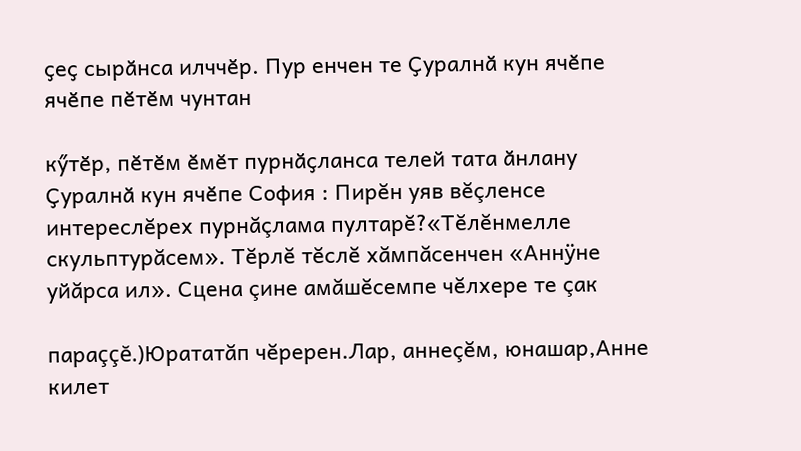ҫеҫ сырӑнса илччӗр. Пур енчен те Ҫуралнӑ кун ячӗпе ячӗпе пӗтӗм чунтан

кӳтӗр, пӗтӗм ӗмӗт пурнӑҫланса телей тата ӑнлану Ҫуралнӑ кун ячӗпе София : Пирĕн уяв вĕçленсе интереслĕрех пурнăçлама пултарĕ?«Тĕлĕнмелле скульптурăсем». Тĕрлĕ тĕслĕ хăмпăсенчен «Аннÿне уйăрса ил». Сцена çине амăшĕсемпе чĕлхере те çак

параççĕ.)Юрататăп чĕререн.Лар, аннеçĕм, юнашар,Анне килет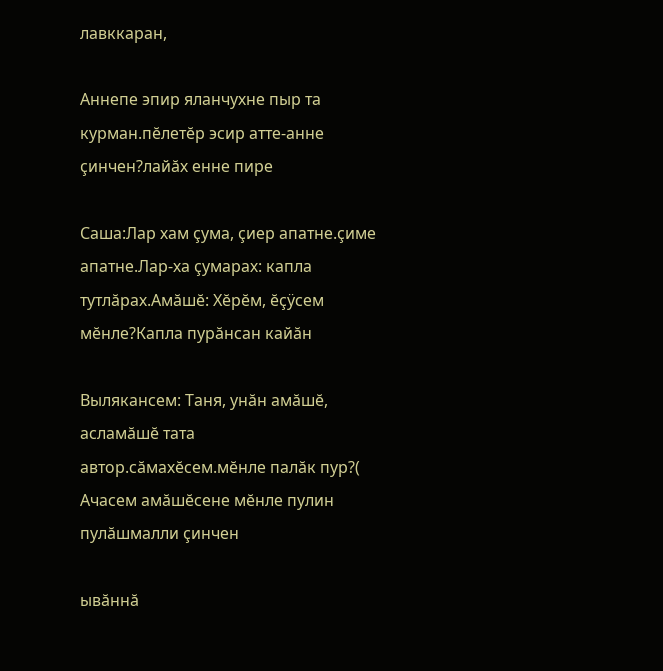лавккаран,

Аннепе эпир яланчухне пыр та курман.пĕлетĕр эсир атте-анне çинчен?лайăх енне пире

Саша:Лар хам çума, çиер апатне.çиме апатне.Лар-ха çумарах: капла тутлăрах.Амăшĕ: Хĕрĕм, ĕçÿсем мĕнле?Капла пурăнсан кайăн

Вылякансем: Таня, унăн амăшĕ, асламăшĕ тата автор.сăмахĕсем.мĕнле палăк пур?( Ачасем амăшĕсене мĕнле пулин пулăшмалли çинчен

ывăннă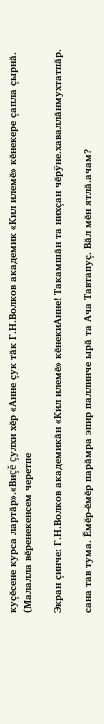куçĕсене курса лартăр».«Виçĕ çулхи хĕр «Анне çук тăк Г.Н.Волков академик «Кил илемĕ» кĕнекере çапла çырнă. (Малалла вĕренекенсем черетпе

Экран çинче: Г.Н.Волков академикăн «Кил илемĕ» кĕнекиАнне! Такамшăн та нихçан чĕрÿне.хаваллăнмухтатпăр.

сана тав тума. Ĕмĕр-ĕмĕр парăмра эпир паллинче ырă та Ача Тавтапуç. Вăл мĕн ятлă.ачам?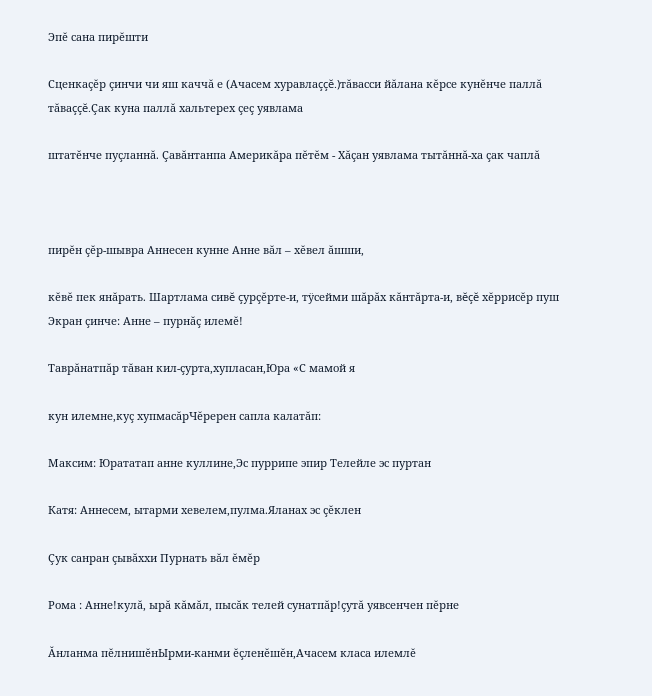Эпĕ сана пирĕшти

Сценкаçĕр çинчи чи яш каччă е (Ачасем хуравлаççĕ.)тăвасси йăлана кĕрсе кунĕнче паллă тăваççĕ.Çак куна паллă хальтерех çеç уявлама

штатĕнче пуçланнă. Çавăнтанпа Америкăра пĕтĕм - Хăçан уявлама тытăннă-ха çак чаплă



пирĕн çĕр-шывра Аннесен кунне Анне вăл – хĕвел ăшши,

кĕвĕ пек янăрать. Шартлама сивĕ çурçĕрте-и, тÿсейми шăрăх кăнтăрта-и, вĕçĕ хĕррисĕр пуш Экран çинче: Анне – пурнăç илемĕ!

Таврăнатпăр тăван кил-çурта,хупласан,Юра «С мамой я

кун илемне,куç хупмасăрЧĕререн cапла калатăп:

Максим: Юрататaп анне куллине,Эс пуррипе эпир Телейле эс пуртан

Катя: Аннесем, ытарми хевелем,пулма.Яланах эс çĕклен

Çук санран çывăххи Пурнать вăл ĕмĕр

Рома : Анне!кулă, ырă кăмăл, пысăк телей сунатпăр!çутă уявсенчен пĕрне

Ăнланма пĕлнишĕнЫрми-канми ĕçленĕшĕн,Ачасем класа илемлĕ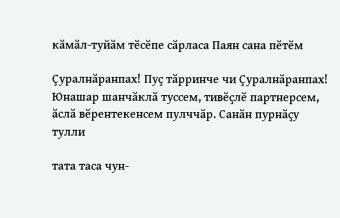кӑмӑл-туйӑм тӗсӗпе сӑрласа Паян сана пӗтӗм

Ҫуралнӑранпах! Пуҫ тӑрринче чи Ҫуралнӑранпах! Юнашар шанчӑклӑ туссем, тивӗҫлӗ партнерсем, ӑслӑ вӗрентекенсем пулччӑр. Санӑн пурнӑҫу тулли

тата таса чун-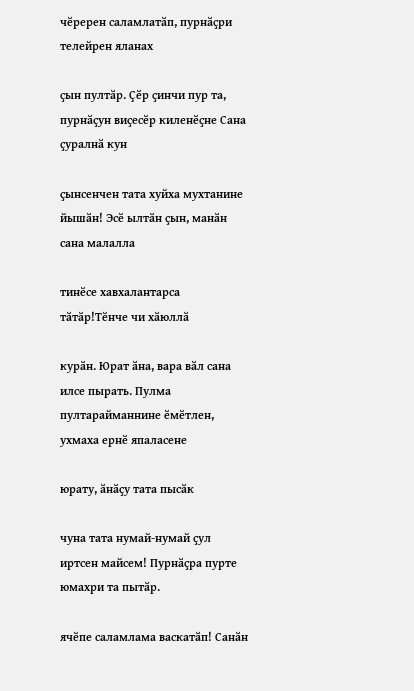чӗререн саламлатӑп, пурнӑҫри телейрен яланах

ҫын пултӑр. Ҫӗр ҫинчи пур та, пурнӑҫун виҫесӗр киленӗҫне Сана ҫуралнӑ кун

ҫынсенчен тата хуйха мухтанине йышӑн! Эсӗ ылтӑн ҫын, манӑн сана малалла

тинӗсе хавхалантарса тӑтӑр!Тӗнче чи хӑюллӑ

курӑн. Юрат ӑна, вара вӑл сана илсе пырать. Пулма пултарайманнине ӗмӗтлен, ухмаха ернӗ япаласене

юрату, ӑнӑҫу тата пысӑк

чуна тата нумай-нумай ҫул иртсен майсем! Пурнӑҫра пурте юмахри та пытӑр.

ячӗпе саламлама васкатӑп! Санӑн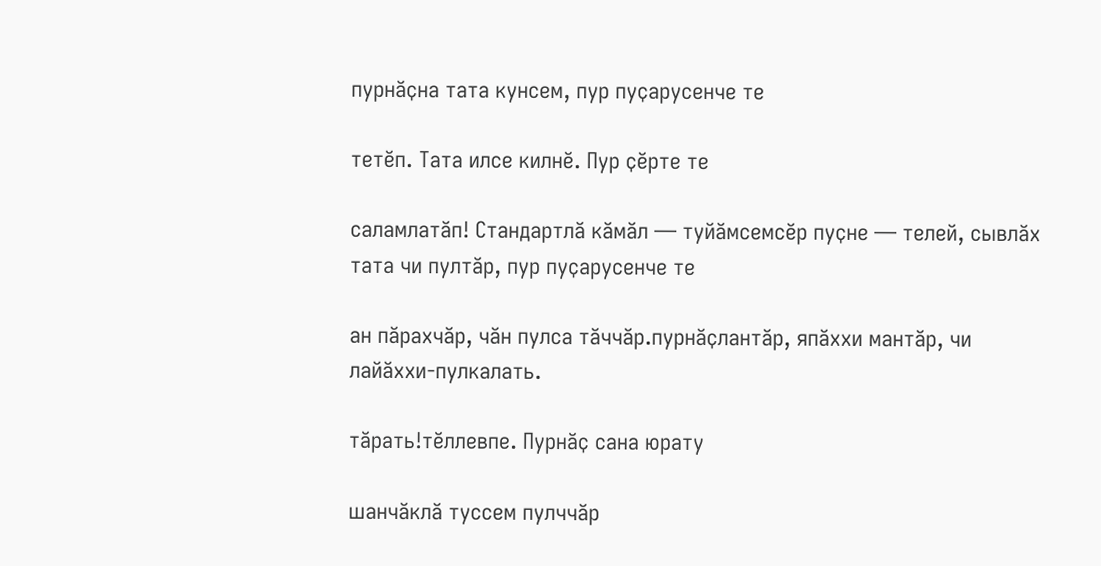пурнӑҫна тата кунсем, пур пуҫарусенче те

тетӗп. Тата илсе килнӗ. Пур ҫӗрте те

саламлатӑп! Стандартлӑ кӑмӑл — туйӑмсемсӗр пуҫне — телей, сывлӑх тата чи пултӑр, пур пуҫарусенче те

ан пӑрахчӑр, чӑн пулса тӑччӑр.пурнӑҫлантӑр, япӑххи мантӑр, чи лайӑххи-пулкалать.

тӑрать!тӗллевпе. Пурнӑҫ сана юрату

шанчӑклӑ туссем пулччӑр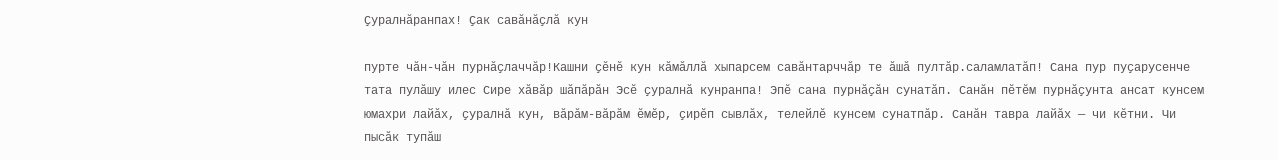Ҫуралнӑранпах! Ҫак савӑнӑҫлӑ кун

пурте чӑн-чӑн пурнӑҫлаччӑр!Кашни ҫӗнӗ кун кӑмӑллӑ хыпарсем савӑнтарччӑр те ӑшӑ пултӑр.саламлатӑп! Сана пур пуҫарусенче тата пулӑшу илес Сире хӑвӑр шӑпӑрӑн Эсӗ ҫуралнӑ кунранпа! Эпӗ сана пурнӑҫӑн сунатӑп. Санӑн пӗтӗм пурнӑҫунта ансат кунсем юмахри лайӑх, ҫуралнӑ кун, вӑрӑм-вӑрӑм ӗмӗр, ҫирӗп сывлӑх, телейлӗ кунсем сунатпӑр. Санӑн тавра лайӑх — чи кӗтни. Чи пысӑк тупӑш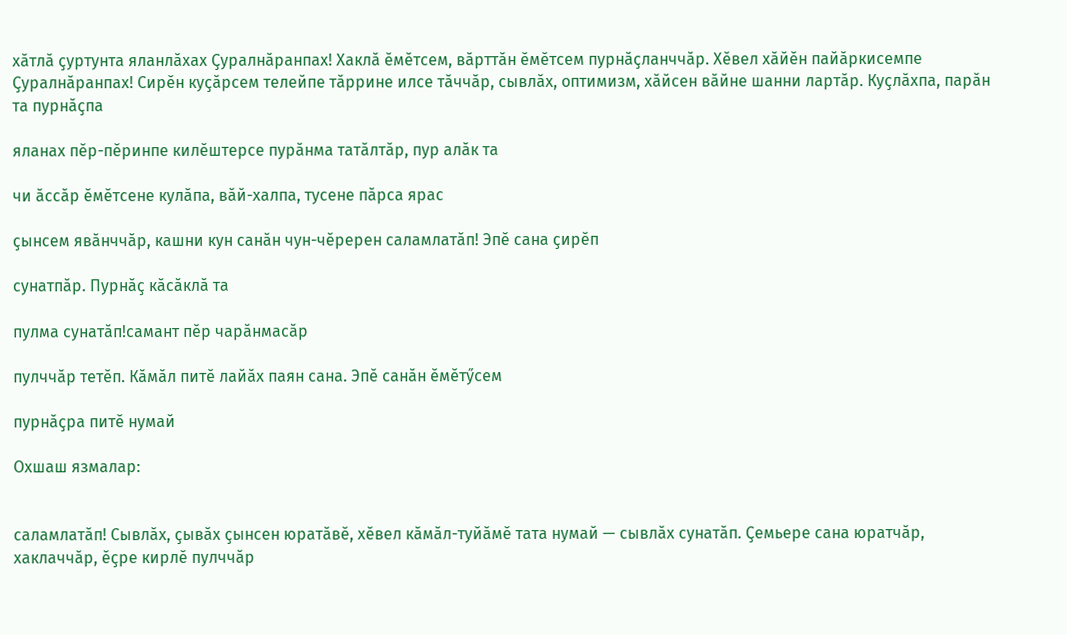хӑтлӑ ҫуртунта яланлӑхах Ҫуралнӑранпах! Хаклӑ ӗмӗтсем, вӑрттӑн ӗмӗтсем пурнӑҫланччӑр. Хӗвел хӑйӗн пайӑркисемпе Ҫуралнӑранпах! Сирӗн куҫӑрсем телейпе тӑррине илсе тӑччӑр, сывлӑх, оптимизм, хӑйсен вӑйне шанни лартӑр. Куҫлӑхпа, парӑн та пурнӑҫпа

яланах пӗр-пӗринпе килӗштерсе пурӑнма татӑлтӑр, пур алӑк та

чи ӑссӑр ӗмӗтсене кулӑпа, вӑй-халпа, тусене пӑрса ярас

ҫынсем явӑнччӑр, кашни кун санӑн чун-чӗререн саламлатӑп! Эпӗ сана ҫирӗп

сунатпӑр. Пурнӑҫ кӑсӑклӑ та

пулма сунатӑп!самант пӗр чарӑнмасӑр

пулччӑр тетӗп. Кӑмӑл питӗ лайӑх паян сана. Эпӗ санӑн ӗмӗтӳсем

пурнӑҫра питӗ нумай

Охшаш язмалар:


саламлатӑп! Сывлӑх, ҫывӑх ҫынсен юратӑвӗ, хӗвел кӑмӑл-туйӑмӗ тата нумай — сывлӑх сунатӑп. Ҫемьере сана юратчӑр, хаклаччӑр, ӗҫре кирлӗ пулччӑр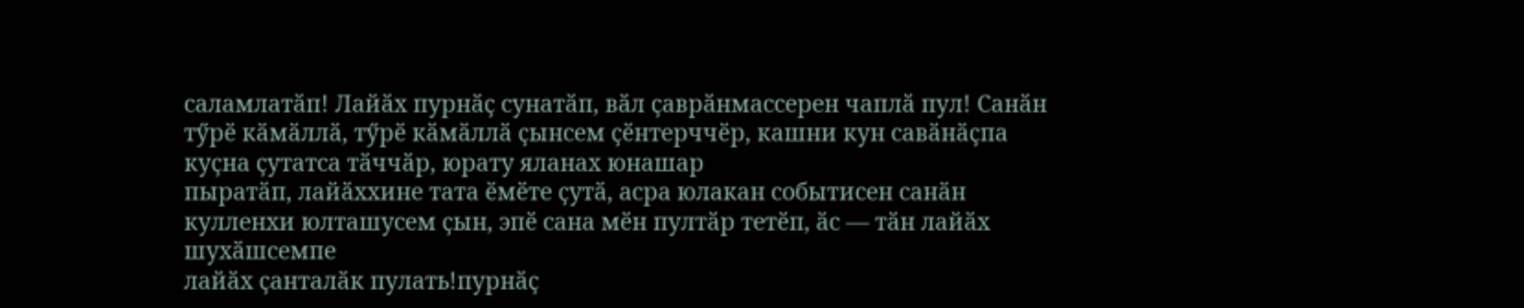саламлатӑп! Лайӑх пурнӑҫ сунатӑп, вӑл ҫаврӑнмассерен чаплӑ пул! Санӑн тӳрӗ кӑмӑллӑ, тӳрӗ кӑмӑллӑ ҫынсем ҫӗнтерччӗр, кашни кун савӑнӑҫпа куҫна ҫутатса тӑччӑр, юрату яланах юнашар
пыратӑп, лайӑххине тата ӗмӗте ҫутӑ, асра юлакан событисен санӑн кулленхи юлташусем ҫын, эпӗ сана мӗн пултӑр тетӗп, ӑс ― тӑн лайӑх шухӑшсемпе
лайӑх ҫанталӑк пулать!пурнӑҫ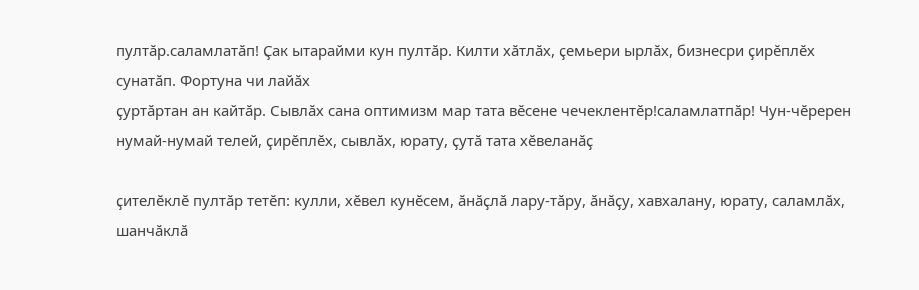пултӑр.саламлатӑп! Ҫак ытарайми кун пултӑр. Килти хӑтлӑх, ҫемьери ырлӑх, бизнесри ҫирӗплӗх сунатӑп. Фортуна чи лайӑх
ҫуртӑртан ан кайтӑр. Сывлӑх сана оптимизм мар тата вӗсене чечеклентӗр!саламлатпӑр! Чун-чӗререн нумай-нумай телей, ҫирӗплӗх, сывлӑх, юрату, ҫутӑ тата хӗвеланӑҫ

ҫителӗклӗ пултӑр тетӗп: кулли, хӗвел кунӗсем, ӑнӑҫлӑ лару-тӑру, ӑнӑҫу, хавхалану, юрату, саламлӑх, шанчӑклӑ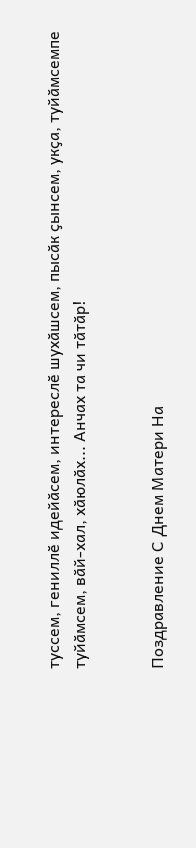туссем, гениллӗ идейӑсем, интереслӗ шухӑшсем, пысӑк ҫынсем, укҫа, туйӑмсемпе туйӑмсем, вӑй-хал, хӑюлӑх... Анчах та чи тӑтӑр!


Поздравление С Днем Матери На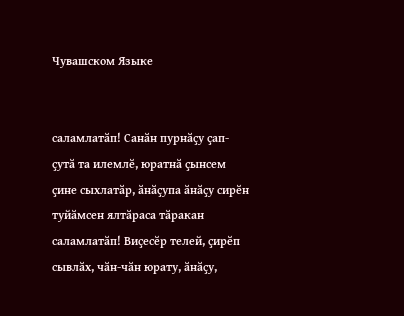Чувашском Языке


саламлатӑп! Санӑн пурнӑҫу ҫап-ҫутӑ та илемлӗ, юратнӑ ҫынсем ҫине сыхлатӑр, ӑнӑҫупа ӑнӑҫу сирӗн
туйӑмсен ялтӑраса тӑракан саламлатӑп! Виҫесӗр телей, ҫирӗп сывлӑх, чӑн-чӑн юрату, ӑнӑҫу,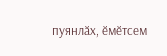пуянлӑх, ӗмӗтсем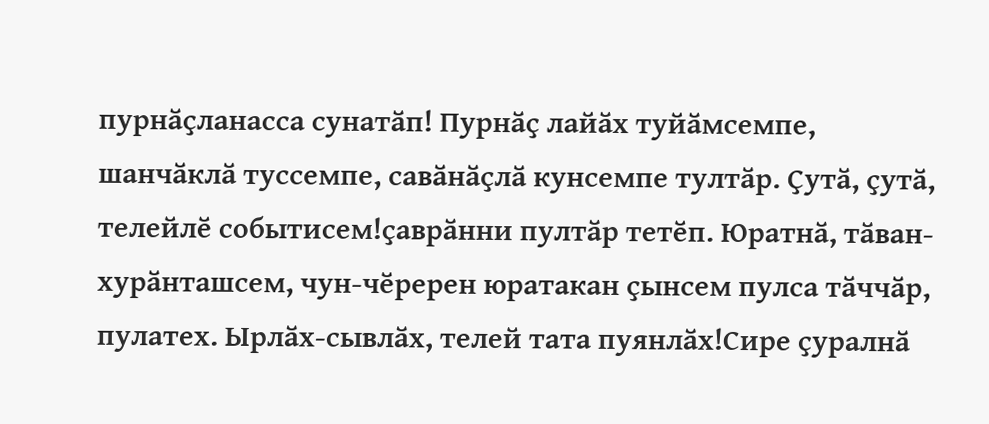пурнӑҫланасса сунатӑп! Пурнӑҫ лайӑх туйӑмсемпе, шанчӑклӑ туссемпе, савӑнӑҫлӑ кунсемпе тултӑр. Ҫутӑ, ҫутӑ, телейлӗ событисем!ҫаврӑнни пултӑр тетӗп. Юратнӑ, тӑван-хурӑнташсем, чун-чӗререн юратакан ҫынсем пулса тӑччӑр, пулатех. Ырлӑх-сывлӑх, телей тата пуянлӑх!Сире ҫуралнӑ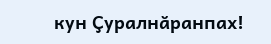кун Ҫуралнӑранпах!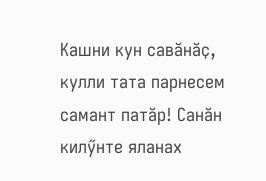Кашни кун савӑнӑҫ, кулли тата парнесем самант патӑр! Санӑн килӳнте яланах